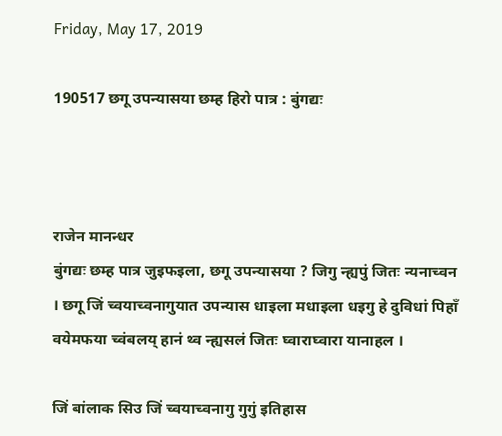Friday, May 17, 2019

190517 छगू उपन्यासया छम्ह हिरो पात्र : बुंगद्यः



राजेन मानन्धर
बुंगद्यः छम्ह पात्र जुइफइला, छगू उपन्यासया ? जिगु न्ह्यपुं जितः न्यनाच्वन । छगू जिं च्वयाच्वनागुयात उपन्यास धाइला मधाइला धइगु हे दुविधां पिहाँ वयेमफया च्वंबलय् हानं थ्व न्ह्यसलं जितः घ्वाराघ्वारा यानाहल ।

जिं बांलाक सिउ जिं च्वयाच्वनागु गुगुं इतिहास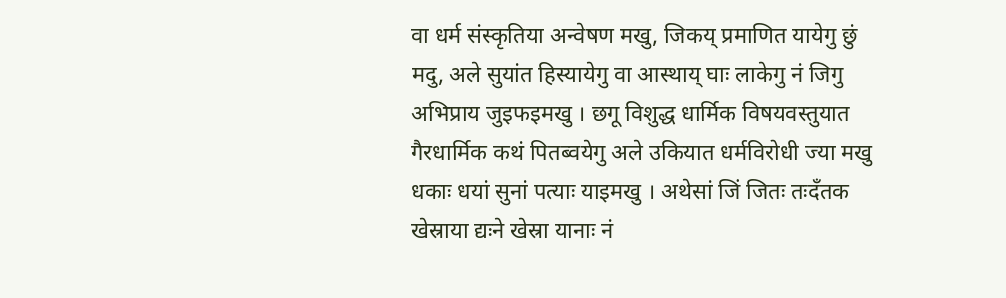वा धर्म संस्कृतिया अन्वेषण मखु, जिकय् प्रमाणित यायेगु छुं मदु, अले सुयांत हिस्यायेगु वा आस्थाय् घाः लाकेगु नं जिगु अभिप्राय जुइफइमखु । छगू विशुद्ध धार्मिक विषयवस्तुयात गैरधार्मिक कथं पितब्वयेगु अले उकियात धर्मविरोधी ज्या मखु धकाः धयां सुनां पत्याः याइमखु । अथेसां जिं जितः तःदँतक खेस्राया द्यःने खेस्रा यानाः नं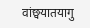वांछ्वयातयागु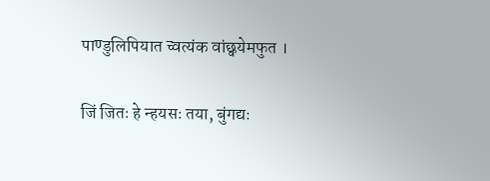पाण्डुलिपियात च्वत्यंक वांछ्वयेमफुत ।

जिं जितः हे न्हयसः तया, बुंगद्यः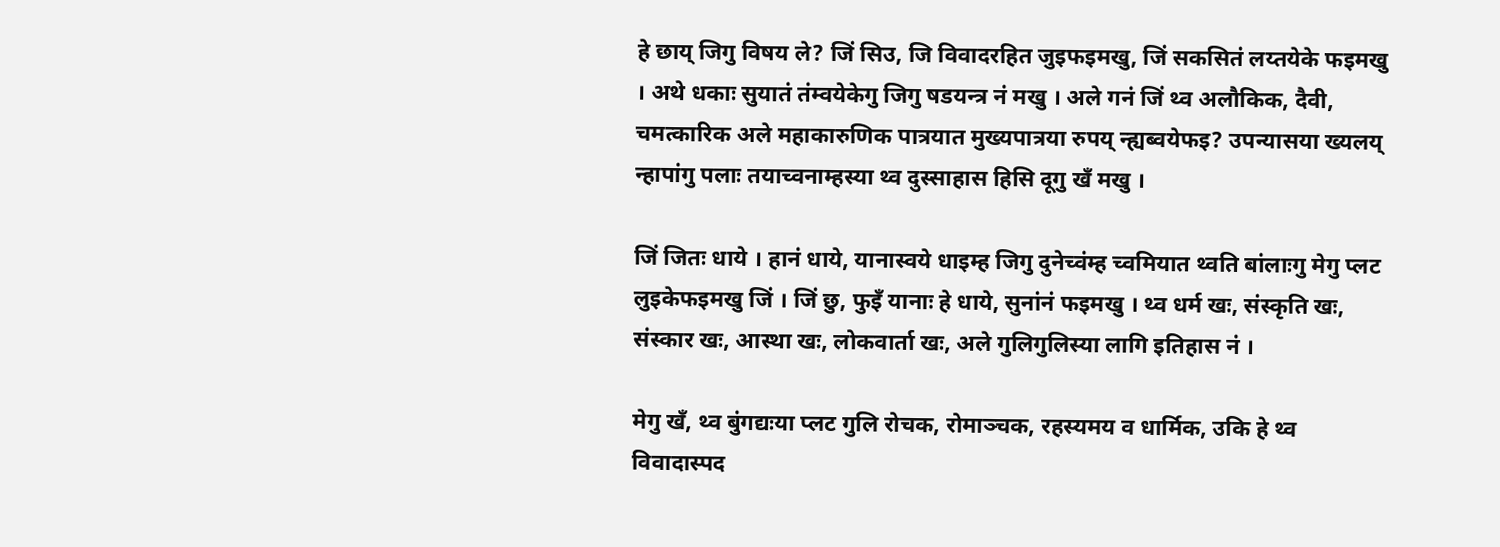हे छाय् जिगु विषय ले? जिं सिउ, जि विवादरहित जुइफइमखु, जिं सकसितं लय्तयेके फइमखु । अथे धकाः सुयातं तंम्वयेकेगु जिगु षडयन्त्र नं मखु । अले गनं जिं थ्व अलौकिक, दैवी, चमत्कारिक अले महाकारुणिक पात्रयात मुख्यपात्रया रुपय् न्ह्यब्वयेफइ? उपन्यासया ख्यलय् न्हापांगु पलाः तयाच्वनाम्हस्या थ्व दुस्साहास हिसि दूगु खँ मखु ।

जिं जितः धाये । हानं धाये, यानास्वये धाइम्ह जिगु दुनेच्वंम्ह च्वमियात थ्वति बांलाःगु मेगु प्लट लुइकेफइमखु जिं । जिं छु, फुइँ यानाः हे धाये, सुनांनं फइमखु । थ्व धर्म खः, संस्कृति खः, संस्कार खः, आस्था खः, लोकवार्ता खः, अले गुलिगुलिस्या लागि इतिहास नं ।

मेगु खँ, थ्व बुंगद्यःया प्लट गुलि रोचक, रोमाञ्चक, रहस्यमय व धार्मिक, उकि हे थ्व विवादास्पद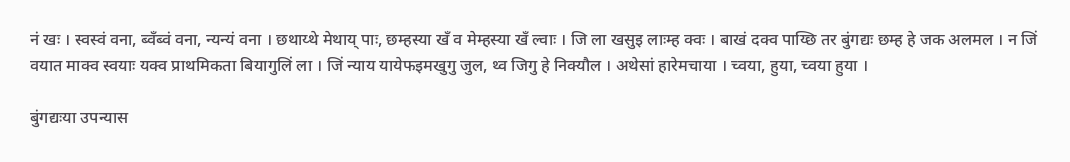नं खः । स्वस्वं वना, ब्वँब्वं वना, न्यन्यं वना । छथाय्थे मेथाय् पाः, छम्हस्या खँ व मेम्हस्या खँ ल्वाः । जि ला खसुइ लाःम्ह क्वः । बाखं दक्व पाय्छि तर बुंगद्यः छम्ह हे जक अलमल । न जिं वयात माक्व स्वयाः यक्व प्राथमिकता बियागुलिं ला । जिं न्याय यायेफइमखुगु जुल, थ्व जिगु हे निक्यौल । अथेसां हारेमचाया । च्वया, हुया, च्वया हुया ।

बुंगद्यःया उपन्यास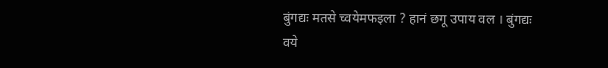बुंगद्यः मतसे च्वयेमफइला ? हानं छगू उपाय वल । बुंगद्यः वये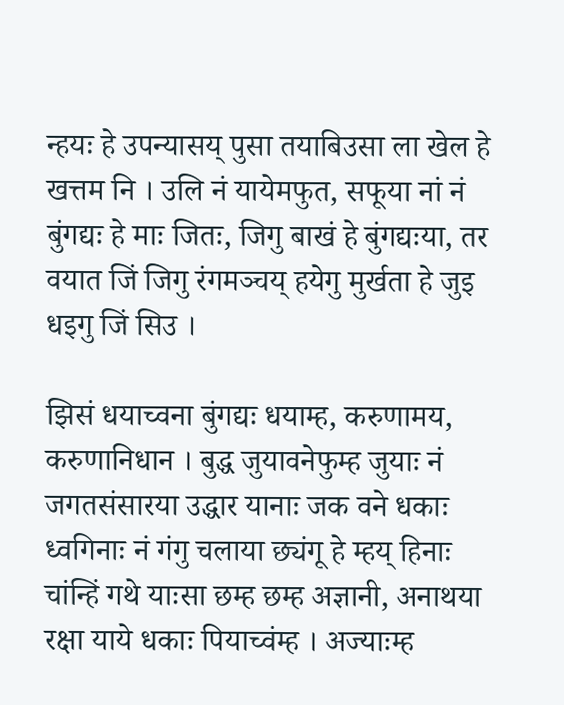न्हयः हे उपन्यासय् पुसा तयाबिउसा ला खेल हे खत्तम नि । उलि नं यायेमफुत, सफूया नां नं बुंगद्यः हे माः जितः, जिगु बाखं हे बुंगद्यःया, तर वयात जिं जिगु रंगमञ्चय् हयेगु मुर्खता हे जुइ धइगु जिं सिउ ।

झिसं धयाच्वना बुंगद्यः धयाम्ह, करुणामय, करुणानिधान । बुद्ध जुयावनेफुम्ह जुयाः नं जगतसंसारया उद्धार यानाः जक वने धकाः ध्वगिनाः नं गंगु चलाया छ्यंगू हे म्हय् हिनाः चांन्हिं गथे याःसा छम्ह छम्ह अज्ञानी, अनाथया रक्षा याये धकाः पियाच्वंम्ह । अज्याःम्ह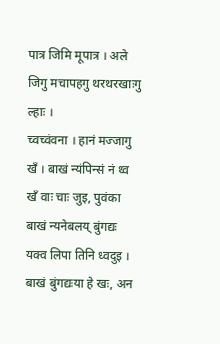पात्र जिमि मूपात्र । अले जिगु मचापहगु थरथरखाःगु ल्हाः ।
च्वच्वंवना । हानं मज्जागु खँ । बाखं न्यंपिन्सं नं थ्व खँ वाः चाः जुइ, पुवंका बाखं न्यनेबलय् बुंगद्यः यक्व लिपा तिनि ध्वदुइ । बाखं बुंगद्यःया हे खः, अन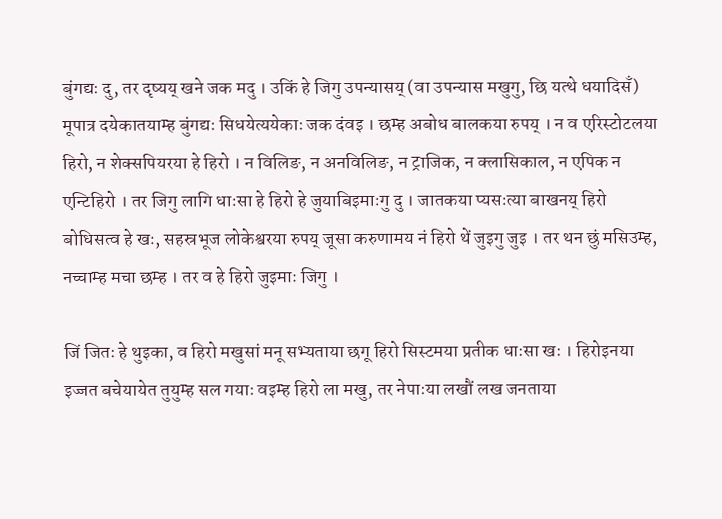बुंगद्यः दु, तर दृष्यय् खने जक मदु । उकिं हे जिगु उपन्यासय् (वा उपन्यास मखुगु, छि यत्थे धयादिसँ) मूपात्र दयेकातयाम्ह बुंगद्यः सिधयेत्ययेकाः जक दंवइ । छम्ह अबोध बालकया रुपय् । न व एरिस्टोटलया हिरो, न शेक्सपियरया हे हिरो । न विलिङ, न अनविलिङ, न ट्राजिक, न क्लासिकाल, न एपिक न एन्टिहिरो । तर जिगु लागि धाःसा हे हिरो हे जुयाबिइमाःगु दु । जातकया प्यसःत्या बाखनय् हिरो बोधिसत्व हे खः, सहस्रभूज लोकेश्वरया रुपय् जूसा करुणामय नं हिरो थें जुइगु जुइ । तर थन छुं मसिउम्ह, नच्चाम्ह मचा छम्ह । तर व हे हिरो जुइमाः जिगु ।

जिं जितः हे थुइका, व हिरो मखुसां मनू सभ्यताया छगू हिरो सिस्टमया प्रतीक धाःसा खः । हिरोइनया इज्जत बचेयायेत तुयुम्ह सल गयाः वइम्ह हिरो ला मखु, तर नेपाःया लखौं लख जनताया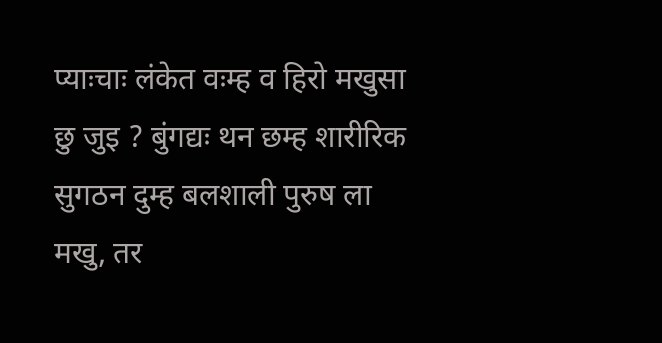प्याःचाः लंकेत वःम्ह व हिरो मखुसा छु जुइ ? बुंगद्यः थन छम्ह शारीरिक सुगठन दुम्ह बलशाली पुरुष ला मखु, तर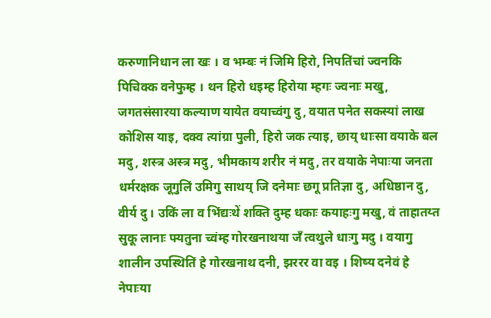करुणानिधान ला खः । व भम्बः नं जिमि हिरो, निपतिंचां ज्वनकि पिचिक्क वनेफुम्ह । थन हिरो धइम्ह हिरोया म्हगः ज्वनाः मखु, जगतसंसारया कल्याण यायेत वयाच्वंगु दु, वयात पनेत सकस्यां लाख कोशिस याइ, दक्व त्यांग्रा पुली, हिरो जक त्याइ, छाय् धाःसा वयाके बल मदु, शस्त्र अस्त्र मदु, भीमकाय शरीर नं मदु, तर वयाके नेपाःया जनता धर्मरक्षक जूगुलिं उमिगु साथय् जि दनेमाः छगू प्रतिज्ञा दु, अधिष्ठान दु, वीर्य दु । उकिं ला व भिंद्यःथें शक्ति दुम्ह धकाः कयाहःगु मखु, वं ताहातय्त सुकू लानाः फ्यतुना च्वंम्ह गोरखनाथया जँ त्वथुले धाःगु मदु । वयागु शालीन उपस्थितिं हे गोरखनाथ दनी, झररर वा वइ । शिष्य दनेवं हे नेपाःया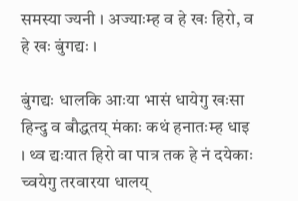समस्या ज्यनी । अज्याःम्ह व हे खः हिरो, व हे खः बुंगद्यः ।

बुंगद्यः धालकि आःया भासं धायेगु खःसा हिन्दु व बौद्धतय् मंकाः कथं हनातःम्ह धाइ । थ्व द्यःयात हिरो वा पात्र तक हे नं दयेकाः च्वयेगु तरवारया धालय्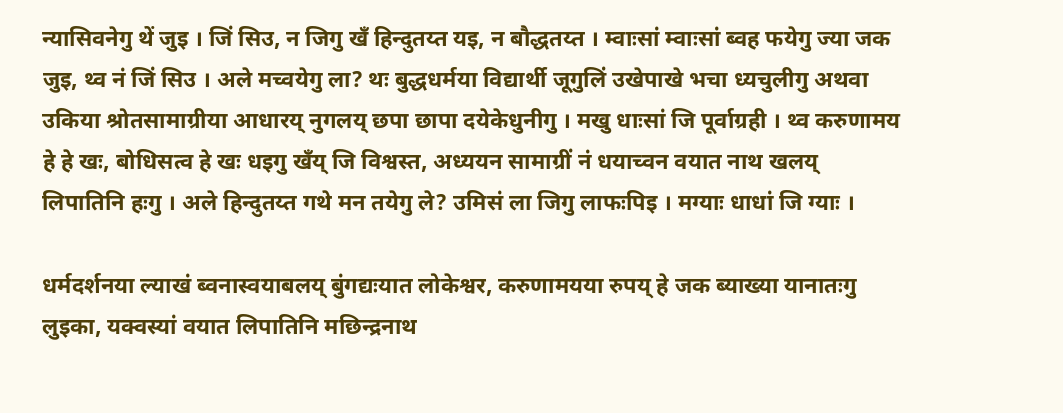न्यासिवनेगु थें जुइ । जिं सिउ, न जिगु खँ हिन्दुतय्त यइ, न बौद्धतय्त । म्वाःसां म्वाःसां ब्वह फयेगु ज्या जक जुइ, थ्व नं जिं सिउ । अले मच्वयेगु ला? थः बुद्धधर्मया विद्यार्थी जूगुलिं उखेपाखे भचा ध्यचुलीगु अथवा उकिया श्रोतसामाग्रीया आधारय् नुगलय् छपा छापा दयेकेधुनीगु । मखु धाःसां जि पूर्वाग्रही । थ्व करुणामय हे हे खः, बोधिसत्व हे खः धइगु खँय् जि विश्वस्त, अध्ययन सामाग्रीं नं धयाच्वन वयात नाथ खलय् लिपातिनि हःगु । अले हिन्दुतय्त गथे मन तयेगु ले? उमिसं ला जिगु लाफःपिइ । मग्याः धाधां जि ग्याः ।

धर्मदर्शनया ल्याखं ब्वनास्वयाबलय् बुंगद्यःयात लोकेश्वर, करुणामयया रुपय् हे जक ब्याख्या यानातःगु लुइका, यक्वस्यां वयात लिपातिनि मछिन्द्रनाथ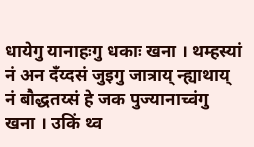धायेगु यानाहःगु धकाः खना । थम्हस्यां नं अन दँय्दसं जुइगु जात्राय् न्ह्याथाय् नं बौद्धतय्सं हे जक पुज्यानाच्वंगु खना । उकिं थ्व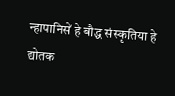न्हापानिसें हे बौद्ध संस्कृतिया हे द्योतक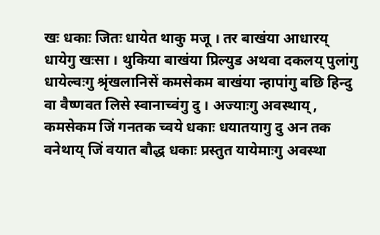खः धकाः जितः धायेत थाकु मजू । तर बाखंया आधारय् धायेगु खःसा । थुकिया बाखंया प्रिल्युड अथवा दकलय् पुलांगु धायेल्वःगु श्रृंखलानिसें कमसेकम बाखंया न्हापांगु बछि हिन्दु वा वैष्णवत लिसे स्वानाच्वंगु दु । अज्याःगु अवस्थाय्, कमसेकम जिं गनतक च्वये धकाः धयातयागु दु अन तक वनेथाय् जिं वयात बौद्ध धकाः प्रस्तुत यायेमाःगु अवस्था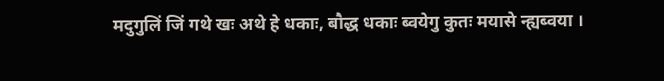मदुगुलिं जिं गथे खः अथे हे धकाः, बौद्ध धकाः ब्वयेगु कुतः मयासे न्ह्यब्वया ।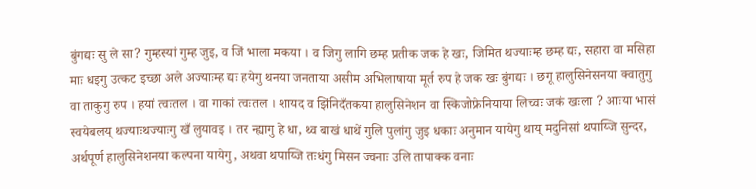बुंगद्यः सु ले सा? गुम्हस्यां गुम्ह जुइ, व जिं भाला मकया । व जिगु लागि छम्ह प्रतीक जक हे खः, जिमित थज्याःम्ह छम्ह द्यः, सहारा वा मसिहा माः धइगु उत्कट इच्छा अले अज्याःम्ह द्यः हयेगु थनया जनताया असीम अभिलाषाया मूर्त रुप हे जक खः बुंगद्यः । छगू हालुसिनेसनया क्वातुगु वा ताकुगु रुप । हयां त्वःतल । वा गाकां त्वःतल । शायद व झिंनिदँतकया हालुसिनेशन वा स्किजोफ्रेनियाया लिच्वः जकं खःला ? आःया भासं स्वयेबलय् थज्याःथज्याःगु खँ लुयावइ । तर न्ह्यागु हे धा, थ्व बाखं धाथें गुलि पुलांगु जुइ धकाः अनुमान यायेगु थाय् मदुनिसां थपाय्जि सुन्दर, अर्थपूर्ण हालुसिनेशनया कल्पना यायेगु, अथवा थपाय्जि तःधंगु मिसन ज्वनाः उलि तापाक्क वनाः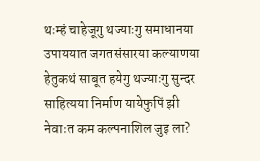थःम्हं चाहेजूगु थज्याःगु समाधानया उपाययात जगतसंसारया कल्याणया हेतुकथं साबूत हयेगु थज्याःगु सुन्दर साहित्यया निर्माण यायेफुपिं झी नेवाःत कम कल्पनाशिल जुइ ला?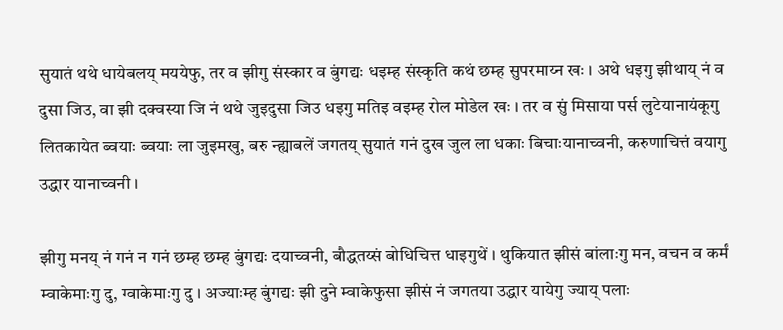सुयातं थथे धायेबलय् मययेफु, तर व झीगु संस्कार व बुंगद्यः धइम्ह संस्कृति कथं छम्ह सुपरमाय्न खः । अथे धइगु झीथाय् नं व दुसा जिउ, वा झी दक्वस्या जि नं थथे जुइदुसा जिउ धइगु मतिइ वइम्ह रोल मोडेल खः । तर व सुं मिसाया पर्स लुटेयानायंकूगु लितकायेत ब्वयाः ब्वयाः ला जुइमखु, बरु न्ह्याबलें जगतय् सुयातं गनं दुख जुल ला धकाः बिचाःयानाच्वनी, करुणाचित्तं वयागु उद्धार यानाच्वनी ।

झीगु मनय् नं गनं न गनं छम्ह छम्ह बुंगद्यः दयाच्वनी, बौद्धतय्सं बोधिचित्त धाइगुथें । थुकियात झीसं बांलाःगु मन, वचन व कर्मं म्वाकेमाःगु दु, ग्वाकेमाःगु दु । अज्याःम्ह बुंगद्यः झी दुने म्वाकेफुसा झीसं नं जगतया उद्धार यायेगु ज्याय् पलाः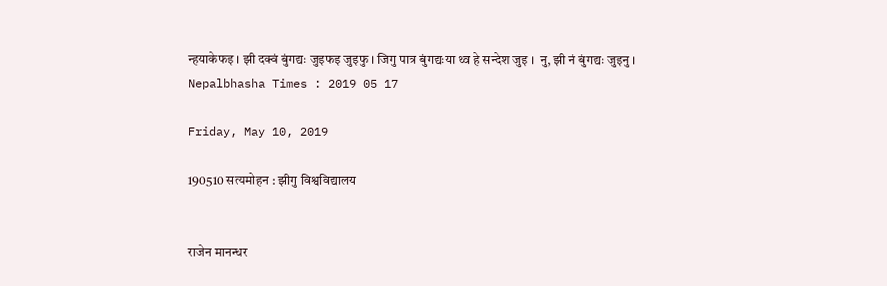न्हयाकेफइ । झी दक्वं बुंगद्यः जुइफइ जुइफु । जिगु पात्र बुंगद्यःया थ्व हे सन्देश जुइ ।  नु, झी नं बुंगद्यः जुइनु ।
Nepalbhasha Times : 2019 05 17

Friday, May 10, 2019

190510 सत्यमोहन : झीगु विश्वविद्यालय


राजेन मानन्धर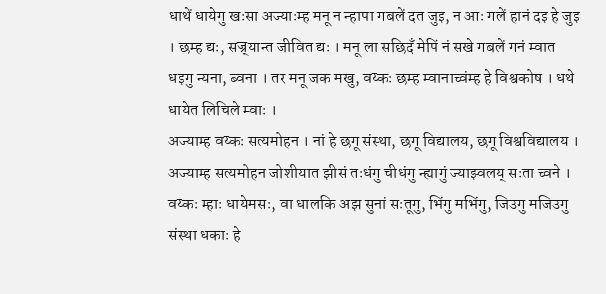धाथें धायेगु खःसा अज्याःम्ह मनू न न्हापा गबलें दत जुइ, न आः गलें हानं दइ हे जुइ । छम्ह द्यः, सज्र्यान्त जीवित द्यः । मनू ला सछिदँ मेपिं नं सखे गबलें गनं म्वात धइगु न्यना, ब्वना । तर मनू जक मखु, वय्कः छम्ह म्वानाच्वंम्ह हे विश्वकोष । धथे धायेत लिचिले म्वाः ।
अज्याम्ह वय्कः सत्यमोहन । नां हे छगू संस्था, छगू विद्यालय, छगू विश्वविद्यालय । अज्याम्ह सत्यमोहन जोशीयात झीसं तःधंगु चीधंगु न्ह्यागुं ज्याझ्वलय् सःता च्वने । वय्कः म्हाः धायेमसः, वा धालकि अझ सुनां सःतूगु, भिंगु मभिंगु, जिउगु मजिउगु संस्था धकाः हे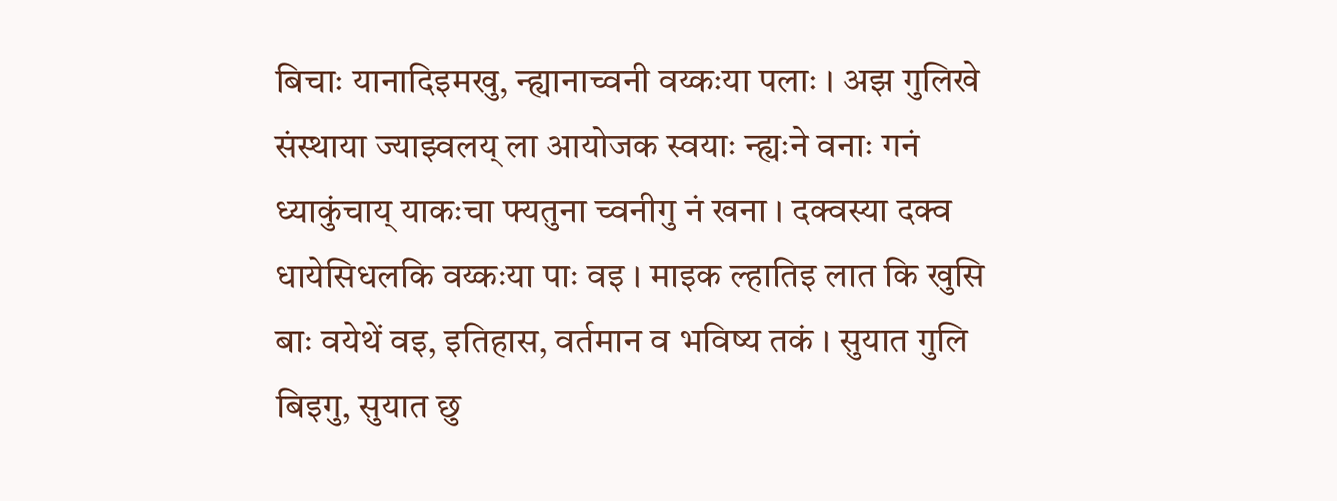बिचाः यानादिइमखु, न्ह्यानाच्वनी वय्कःया पलाः । अझ गुलिखे संस्थाया ज्याझ्वलय् ला आयोजक स्वयाः न्ह्यःने वनाः गनं ध्याकुंचाय् याकःचा फ्यतुना च्वनीगु नं खना । दक्वस्या दक्व धायेसिधलकि वय्कःया पाः वइ । माइक ल्हातिइ लात कि खुसि बाः वयेथें वइ, इतिहास, वर्तमान व भविष्य तकं । सुयात गुलि बिइगु, सुयात छु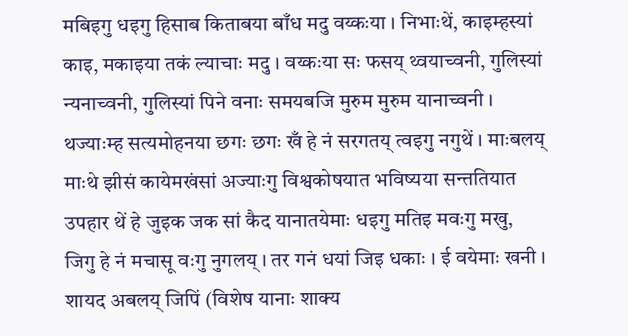मबिइगु धइगु हिसाब किताबया बाँध मदु वय्कःया । निभाःथें, काइम्हस्यां काइ, मकाइया तकं ल्याचाः मदु । वय्कःया सः फसय् थ्वयाच्वनी, गुलिस्यां न्यनाच्वनी, गुलिस्यां पिने वनाः समयबजि मुरुम मुरुम यानाच्वनी ।
थज्याःम्ह सत्यमोहनया छगः छगः खँ हे नं सरगतय् त्वइगु नगुथें । माःबलय् माःथे झीसं कायेमखंसां अज्याःगु विश्वकोषयात भविष्यया सन्ततियात उपहार थें हे जुइक जक सां कैद यानातयेमाः धइगु मतिइ मवःगु मखु, जिगु हे नं मचासू वःगु नुगलय् । तर गनं धयां जिइ धकाः । ई वयेमाः खनी ।
शायद अबलय् जिपिं (विशेष यानाः शाक्य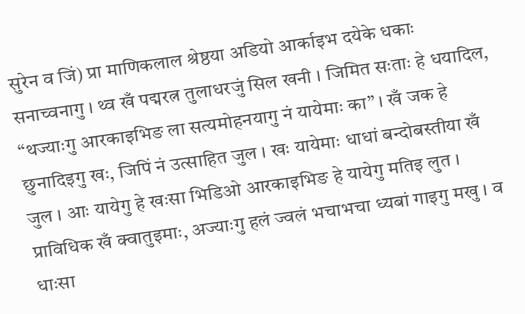सुरेन व जिं) प्रा माणिकलाल श्रेष्ठया अडियो आर्काइभ दयेके धकाः सनाच्वनागु । थ्व खँ पद्मरत्न तुलाधरजुं सिल खनी । जिमित सःताः हे धयादिल, “थज्याःगु आरकाइभिङ ला सत्यमोहनयागु नं यायेमाः का” । खँ जक हे छुनादिइगु खः, जिपिं नं उत्साहित जुल । खः यायेमाः धाधां बन्दोबस्तीया खँ जुल । आः यायेगु हे खःसा भिडिओ आरकाइभिङ हे यायेगु मतिइ लुत । प्राविधिक खँ क्वातुइमाः, अज्याःगु हलं ज्वलं भचाभचा ध्यबां गाइगु मखु । व धाःसा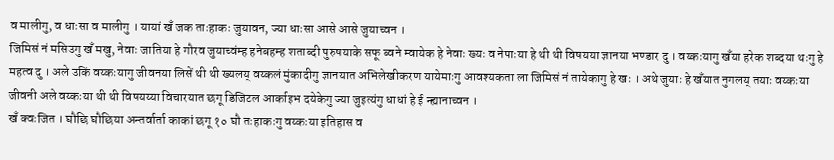व मालीगु, व धाःसा व मालीगु । यायां खँ जक ताःहाकः जुयावन, ज्या धाःसा आसे आसे जुयाच्वन ।
जिमिसं नं मसिउगु खँ मखु, नेवाः जातिया हे गौरव जुयाच्वंम्ह हनेबहम्ह शताब्दी पुरुषयाके सफू ब्वने म्वायेक हे नेवाः ख्यः व नेपाःया हे थी थी विषयया ज्ञानया भण्डार दु । वय्कःयागु खँया हरेक शब्दया थःगु हे महत्व दु । अले उकिं वय्कःयागु जीवनया लिसें थी थी ख्यलय् वय्कलं मुंकादीगु ज्ञानयात अभिलेखीकरण यायेमाःगु आवश्यकता ला जिमिसं नं तायेकागु हे खः । अथे जुयाः हे खँयात नुगलय् तयाः वय्कःया जीवनी अले वय्कःया थी थी विषयय्या विचारयात छगू डिजिटल आर्काइभ दयेकेगु ज्या जुइत्यंगु धाधां हे ई न्ह्यानाच्वन ।
खँ क्वःजित । घौछि घौछिया अन्तर्वार्ता काकां छगू १० घौ तःहाकःगु वय्कःया इतिहास व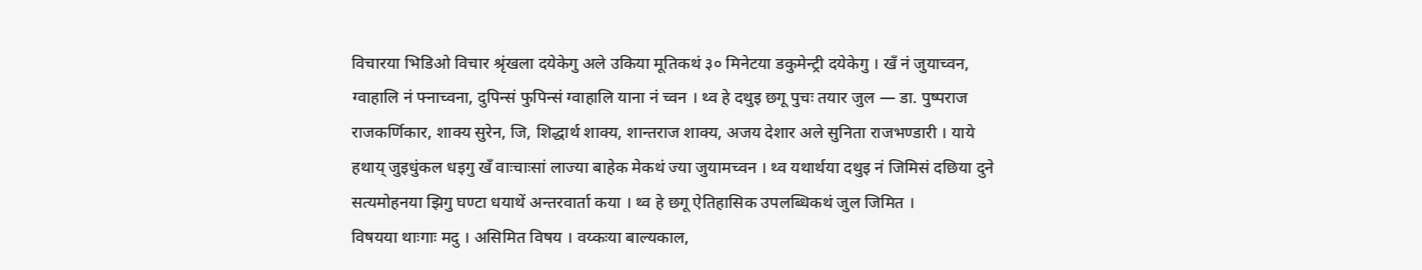विचारया भिडिओ विचार श्रृंखला दयेकेगु अले उकिया मूतिकथं ३० मिनेटया डकुमेन्ट्री दयेकेगु । खँ नं जुयाच्वन, ग्वाहालि नं फ्नाच्वना, दुपिन्सं फुपिन्सं ग्वाहालि याना नं च्वन । थ्व हे दथुइ छगू पुचः तयार जुल — डा. पुष्पराज राजकर्णिकार, शाक्य सुरेन, जि, शिद्धार्थ शाक्य, शान्तराज शाक्य, अजय देशार अले सुनिता राजभण्डारी । याये हथाय् जुइधुंकल धइगु खँ वाःचाःसां लाज्या बाहेक मेकथं ज्या जुयामच्वन । थ्व यथार्थया दथुइ नं जिमिसं दछिया दुने सत्यमोहनया झिगु घण्टा धयाथें अन्तरवार्ता कया । थ्व हे छगू ऐतिहासिक उपलब्धिकथं जुल जिमित ।
विषयया थाःगाः मदु । असिमित विषय । वय्कःया बाल्यकाल,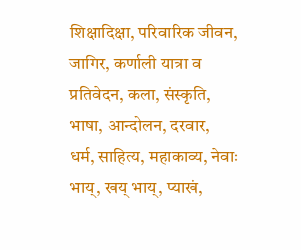शिक्षादिक्षा, परिवारिक जीवन, जागिर, कर्णाली यात्रा व प्रतिवेदन, कला, संस्कृति, भाषा, आन्दोलन, दरवार, धर्म, साहित्य, महाकाव्य, नेवाः भाय्, खय् भाय्, प्याखं,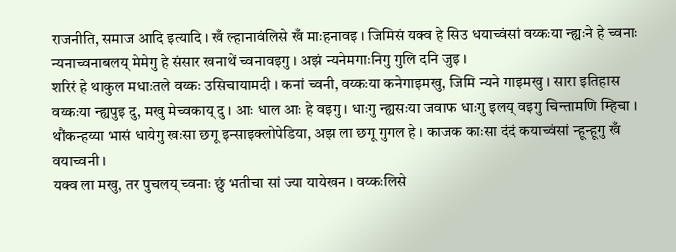राजनीति, समाज आदि इत्यादि । खँ ल्हानावंलिसे खँ माःहनावइ । जिमिसं यक्व हे सिउ धयाच्वंसां वय्कःया न्ह्यःने हे च्वनाः न्यनाच्वनाबलय् मेमेगु हे संसार खनाथें च्वनावइगु । अझं न्यनेमगाःनिगु गुलि दनि जुइ ।
शरिरं हे थाकुल मधाःतले वय्कः उसिचायामदी । कनां च्वनी, वय्कःया कनेगाइमखु, जिमि न्यने गाइमखु । सारा इतिहास वय्कःया न्ह्यपुइ दु, मखु मेच्वकाय् दु । आः धाल आः हे वइगु । धाःगु न्ह्यसःया जवाफ धाःगु इलय् वइगु चिन्तामणि म्हिचा । थौंकन्हय्या भासं धायेगु खःसा छगू इन्साइक्लोपेडिया, अझ ला छगू गुगल हे । काजक काःसा दंदं कयाच्वंसां न्हून्हूगु खँ वयाच्वनी ।
यक्व ला मखु, तर पुचलय् च्वनाः छुं भतीचा सां ज्या यायेखन । वय्कःलिसे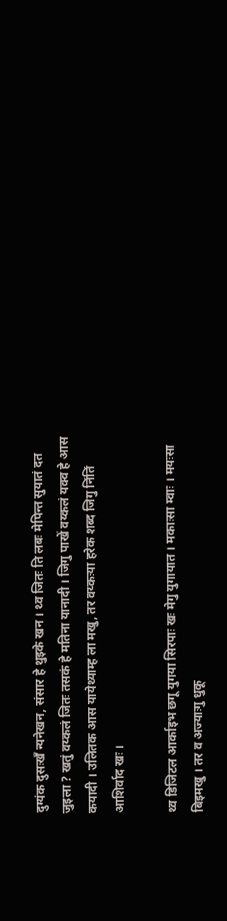दुग्यंक दुसःखँ न्यनेखन, संसार हे थुइके खन । थ्व जितः ति लबः मेपिन्त सुयातं दत जुइला ? खतुं वय्कलं जितः तसकं हे मतिना यानादी । जिगु पाखें वय्कलं यक्व हे आस कयादी । उलितक आस यायेथ्याम्ह ला मखु, तर वय्कःया हरेक शब्द जिगु निंतिं आशिर्वाद खः ।

थ्व डिजिटल आर्काइभ छगू युगया सिरपाः खः मेगु युगायात । मकाःसा म्वाः । मयःसा बिइमखु । तर व अज्याःगु धुकू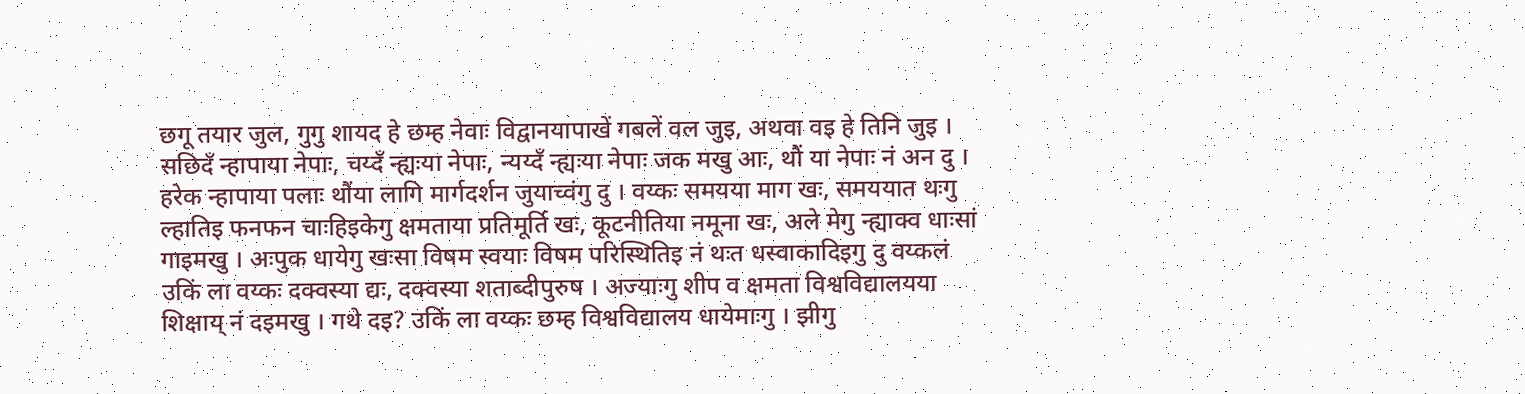छगू तयार जुल, गुगु शायद हे छम्ह नेवाः विद्वानयापाखें गबलें वल जुइ, अथवा वइ हे तिनि जुइ । सछिदँ न्हापाया नेपाः, चय्दँ न्ह्यःया नेपाः, न्यय्दँ न्ह्यःया नेपाः जक मखु आः, थौं या नेपाः नं अन दु । हरेक न्हापाया पलाः थौंया लागि मार्गदर्शन जुयाच्वंगु दु । वय्कः समयया माग खः, समययात थःगु ल्हातिइ फनफन चाःहिइकेगु क्षमताया प्रतिमूर्ति खः, कूटनीतिया नमूना खः, अले मेगु न्ह्याक्व धाःसां गाइमखु । अःपुक धायेगु खःसा विषम स्वयाः विषम परिस्थितिइ नं थःत धस्वाकादिइगु दु वय्कलं उकिं ला वय्कः दक्वस्या द्यः, दक्वस्या शताब्दीपुरुष । अज्याःगु शीप व क्षमता विश्वविद्यालयया शिक्षाय् नं दइमखु । गथे दइ? उकिं ला वय्कः छम्ह विश्वविद्यालय धायेमाःगु । झीगु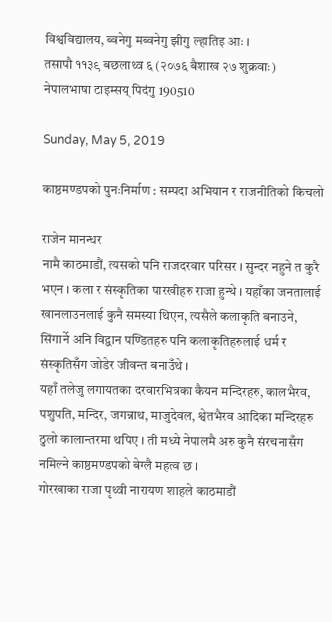विश्वविद्यालय, ब्वनेगु मब्वनेगु झीगु ल्हातिइ आः ।
तसापौ ११३९ बछलाथ्व ६ (२०७६ बैशाख २७ शुक्रवाः)
नेपालभाषा टाइम्सय् पिदंगु 190510

Sunday, May 5, 2019

काष्ठमण्डपको पुनःनिर्माण : सम्पदा अभियान र राजनीतिको किचलो

राजेन मानन्धर
नामै काठमाडौं, त्यसको पनि राजदरवार परिसर । सुन्दर नहुने त कुरै भएन । कला र संस्कृतिका पारखीहरु राजा हुन्थे । यहाँका जनतालाई खानलाउनलाई कुनै समस्या थिएन, त्यसैले कलाकृति बनाउने, सिंगार्ने अनि विद्वान पण्डितहरु पनि कलाकृतिहरुलाई धर्म र संस्कृतिसँग जोडेर जीवन्त बनाउँथे ।
यहाँ तलेजु लगायतका दरवारभित्रका कैयन मन्दिरहरु, कालभैरव, पशुपति, मन्दिर, जगन्नाथ, माजुदेवल, श्वेतभैरव आदिका मन्दिरहरु ठुलो कालान्तरमा थपिए । ती मध्ये नेपालमै अरु कुनै संरचनासँग नमिल्ने काष्ठमण्डपको बेग्लै महत्व छ ।
गोरखाका राजा पृथ्वी नारायण शाहले काठमाडौं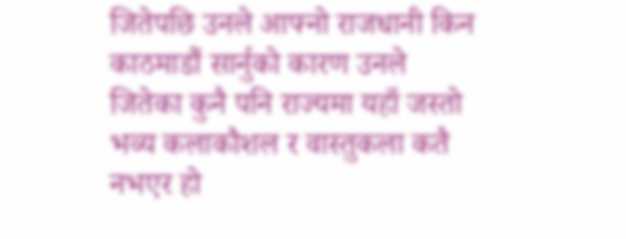जितेपछि उनले आफ्नो राजधानी किन काठमाडौं सार्नुको कारण उनले जितेका कुनै पनि राज्यमा यहाँ जस्तो भव्य कलाकौशल र वास्तुकला कतै नभएर हो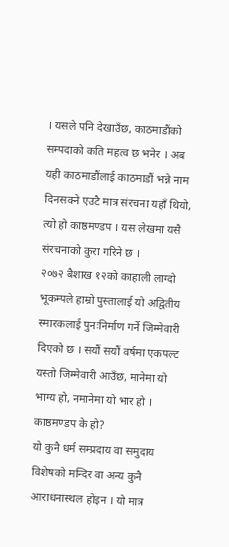। यसले पनि देखाउँछ, काठमाडौंको सम्पदाको कति महत्व छ भनेर । अब यही काठमाडौंलाई काठमाडौं भन्ने नाम दिनसक्ने एउटै मात्र संरचना यहाँ थियो, त्यो हो काष्ठमण्डप । यस लेखमा यसै संरचनाको कुरा गरिने छ ।
२०७२ बैशाख १२को काहाली लाग्दो भूकम्पले हाम्रो पुस्तालाई यो अद्वितीय स्मारकलाई पुनःनिर्माण गर्ने जिम्मेवारी दिएको छ । सयौं सयौं वर्षमा एकपल्ट यस्तो जिम्मेवारी आउँछ, मानेमा यो भाग्य हो, नमानेमा यो भार हो ।
काष्ठमण्डप के हो?
यो कुनै धर्म सम्प्रदाय वा समुदाय विशेषको मन्दिर वा अन्य कुनै आराधनास्थल होइन । यो मात्र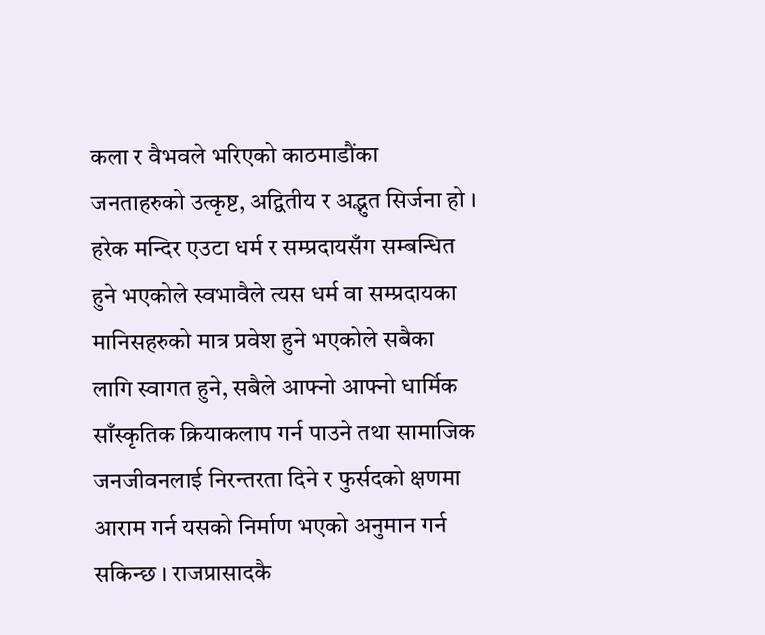कला र वैभवले भरिएको काठमाडौंका जनताहरुको उत्कृष्ट, अद्वितीय र अद्भुत सिर्जना हो । हरेक मन्दिर एउटा धर्म र सम्प्रदायसँग सम्बन्धित हुने भएकोले स्वभावैले त्यस धर्म वा सम्प्रदायका मानिसहरुको मात्र प्रवेश हुने भएकोले सबैका लागि स्वागत हुने, सबैले आफ्नो आफ्नो धार्मिक साँस्कृतिक क्रियाकलाप गर्न पाउने तथा सामाजिक जनजीवनलाई निरन्तरता दिने र फुर्सदको क्षणमा आराम गर्न यसको निर्माण भएको अनुमान गर्न सकिन्छ । राजप्रासादकै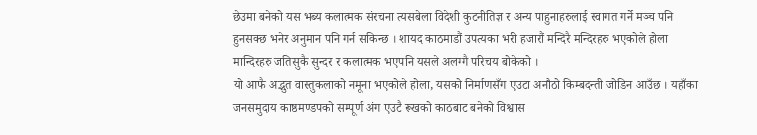छेउमा बनेको यस भब्य कलात्मक संरचना त्यसबेला विदेशी कुटनीतिज्ञ र अन्य पाहुनाहरुलाई स्वागत गर्ने मञ्च पनि हुनसक्छ भनेर अनुमान पनि गर्न सकिन्छ । शायद काठमाडौं उपत्यका भरी हजारौं मन्दिरै मन्दिरहरु भएकोले होला मान्दिरहरु जतिसुकै सुन्दर र कलात्मक भएपनि यसले अलग्गै परिचय बोकेको ।
यो आफै अद्भुत वास्तुकलाको नमूना भएकोले होला, यसको निर्माणसँग एउटा अनौठो किम्बदन्ती जोडिन आउँछ । यहाँका जनसमुदाय काष्ठमण्डपको सम्पूर्ण अंग एउटै रूखको काठबाट बनेको विश्वास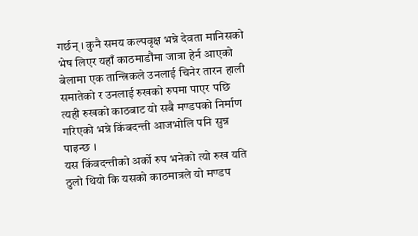गर्छन् । कुनै समय कल्पवृक्ष भन्ने देवता मानिसको भेष लिएर यहाँ काठमाडौंमा जात्रा हेर्न आएको बेलामा एक तान्त्रिकले उनलाई चिनेर तारन हाली समातेको र उनलाई रुखको रुपमा पाएर पछि त्यही रुखको काठबाट यो सबै मण्डपको निर्माण गरिएको भन्ने किंबदन्ती आजभोलि पनि सुन्न पाइन्छ ।
यस किंवदन्तीको अर्को रुप भनेको त्यो रुख यति ठुलो थियो कि यसको काठमात्रले यो मण्डप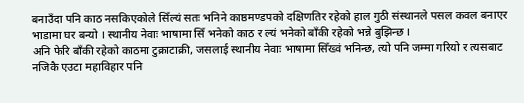बनाउँदा पनि काठ नसकिएकोले सिँल्यं सतः भनिने काष्ठमण्डपको दक्षिणतिर रहेको हाल गुठी संस्थानले पसल कवल बनाएर भाडामा घर बन्यो । स्थानीय नेवाः भाषामा सिँ भनेको काठ र ल्यं भनेको बाँकी रहेको भन्ने बुझिन्छ ।
अनि फेरि बाँकी रहेको काठमा टुक्राटाक्री, जसलाई स्थानीय नेवाः भाषामा सिँख्वं भनिन्छ, त्यो पनि जम्मा गरियो र त्यसबाट नजिकै एउटा महाविहार पनि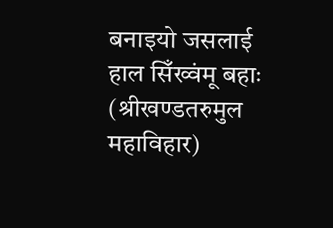बनाइयो जसलाई हाल सिँख्वंमू बहाः (श्रीखण्डतरुमुल महाविहार)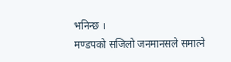भनिन्छ ।
मण्डपको सजिलो जनमानसले समात्ने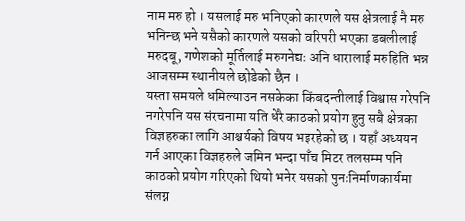नाम मरु हो । यसलाई मरु भनिएको कारणले यस क्षेत्रलाई नै मरु भनिन्छ भने यसैको कारणले यसको वरिपरी भएका डबलीलाई मरुदबू, गणेशको मूर्तिलाई मरुगनेद्यः अनि धारालाई मरुहिति भन्न आजसम्म स्थानीयले छोडेको छैन ।
यस्ता समयले धमिल्याउन नसकेका किंबदन्तीलाई विश्वास गरेपनि नगरेपनि यस संरचनामा यति धेरै काठको प्रयोग हुनु सबै क्षेत्रका विज्ञहरुका लागि आश्चर्यको विषय भइरहेको छ । यहाँ अध्ययन गर्न आएका विज्ञहरुले जमिन भन्दा पाँच मिटर तलसम्म पनि काठको प्रयोग गरिएको थियो भनेर यसको पुनःनिर्माणकार्यमा संलग्न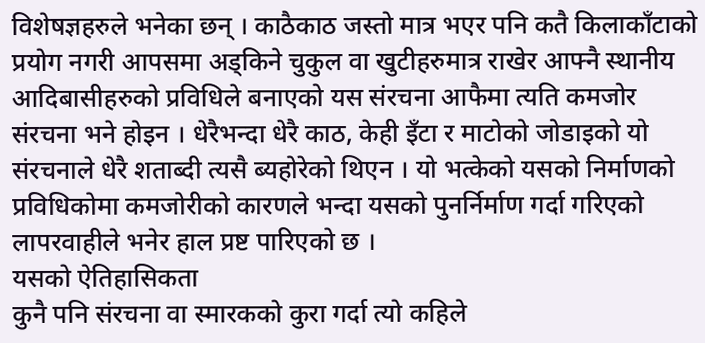विशेषज्ञहरुले भनेका छन् । काठैकाठ जस्तो मात्र भएर पनि कतै किलाकाँटाको प्रयोग नगरी आपसमा अड्किने चुकुल वा खुटीहरुमात्र राखेर आफ्नै स्थानीय आदिबासीहरुको प्रविधिले बनाएको यस संरचना आफैमा त्यति कमजोर संरचना भने होइन । धेरैभन्दा धेरै काठ, केही इँटा र माटोको जोडाइको यो संरचनाले धेरै शताब्दी त्यसै ब्यहोरेको थिएन । यो भत्केको यसको निर्माणको प्रविधिकोमा कमजोरीको कारणले भन्दा यसको पुनर्निर्माण गर्दा गरिएको लापरवाहीले भनेर हाल प्रष्ट पारिएको छ ।
यसको ऐतिहासिकता
कुनै पनि संरचना वा स्मारकको कुरा गर्दा त्यो कहिले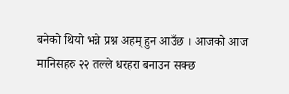बनेको थियो भन्ने प्रश्न अहम् हुन आउँछ । आजको आज मानिसहरु २२ तल्ले धरहरा बनाउन सक्छ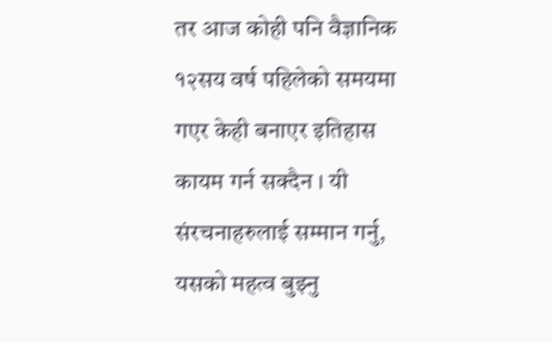तर आज कोही पनि वैज्ञानिक १२सय वर्ष पहिलेको समयमा गएर केही बनाएर इतिहास कायम गर्न सक्दैन । यी संरचनाहरुलाई सम्मान गर्नु, यसको महत्व बुझ्नु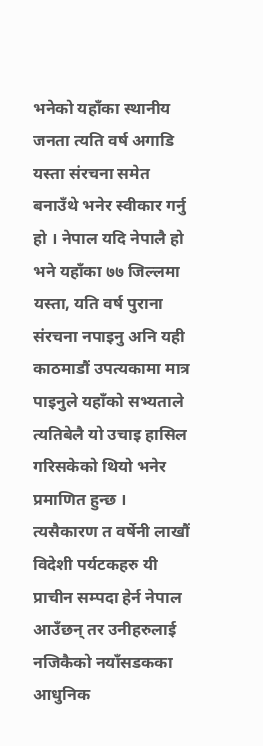भनेको यहाँका स्थानीय जनता त्यति वर्ष अगाडि यस्ता संरचना समेत बनाउँथे भनेर स्वीकार गर्नु हो । नेपाल यदि नेपालै हो भने यहाँका ७७ जिल्लमा यस्ता, यति वर्ष पुराना संरचना नपाइनु अनि यही काठमाडौं उपत्यकामा मात्र पाइनुले यहाँको सभ्यताले त्यतिबेलै यो उचाइ हासिल गरिसकेको थियो भनेर प्रमाणित हुन्छ । त्यसैकारण त वर्षेनी लाखौं विदेशी पर्यटकहरु यी प्राचीन सम्पदा हेर्न नेपाल आउँछन् तर उनीहरुलाई नजिकैको नयाँसडकका आधुनिक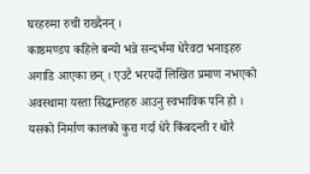घरहरुमा रुची राख्दैनन् ।
काष्ठमण्डप कहिले बन्यो भन्ने सन्दर्भमा धेरैवटा भनाइहरु अगाडि आएका छन् । एउटै भरपर्दो लिखित प्रमाण नभएको अवस्थामा यस्ता सिद्धान्तहरु आउनु स्वभाविक पनि हो । यसको निर्माण कालको कुरा गर्दा धेरै किंबदन्ती र थोरै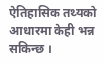ऐतिहासिक तथ्यको आधारमा केही भन्न सकिन्छ ।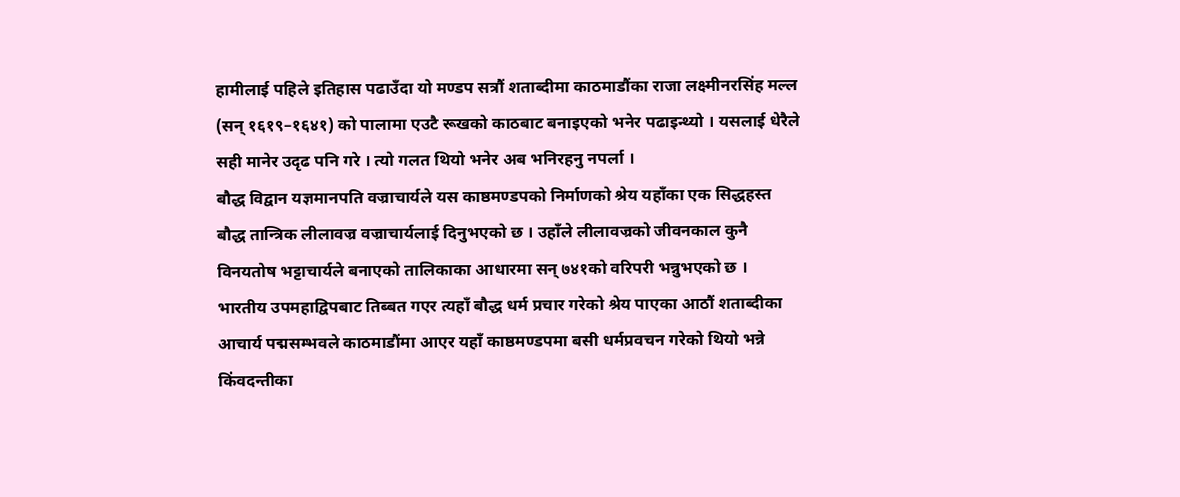हामीलाई पहिले इतिहास पढाउँदा यो मण्डप सत्रौं शताब्दीमा काठमाडौंका राजा लक्ष्मीनरसिंह मल्ल (सन् १६१९–१६४१) को पालामा एउटै रूखको काठबाट बनाइएको भनेर पढाइन्थ्यो । यसलाई धेरैले सही मानेर उदृढ पनि गरे । त्यो गलत थियो भनेर अब भनिरहनु नपर्ला ।
बौद्ध विद्वान यज्ञमानपति वज्राचार्यले यस काष्ठमण्डपको निर्माणको श्रेय यहाँका एक सिद्धहस्त बौद्ध तान्त्रिक लीलावज्र वज्राचार्यलाई दिनुभएको छ । उहाँले लीलावज्रको जीवनकाल कुनै विनयतोष भट्टाचार्यले बनाएको तालिकाका आधारमा सन् ७४१को वरिपरी भन्नुभएको छ ।
भारतीय उपमहाद्विपबाट तिब्बत गएर त्यहाँ बौद्ध धर्म प्रचार गरेको श्रेय पाएका आठौं शताब्दीका आचार्य पद्मसम्भवले काठमाडौंमा आएर यहाँ काष्ठमण्डपमा बसी धर्मप्रवचन गरेको थियो भन्ने किंवदन्तीका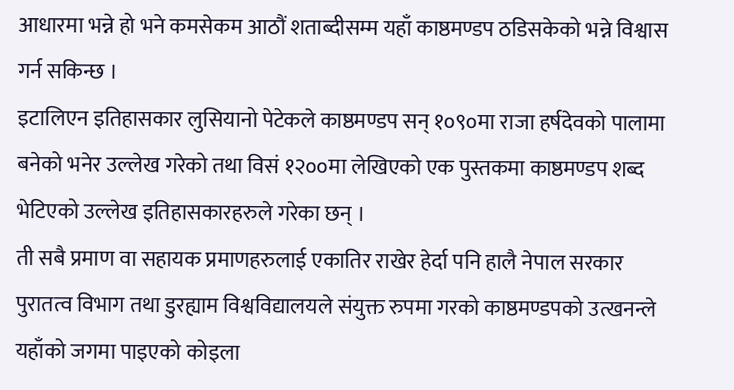आधारमा भन्ने हो भने कमसेकम आठौं शताब्दीसम्म यहाँ काष्ठमण्डप ठडिसकेको भन्ने विश्वास गर्न सकिन्छ ।
इटालिएन इतिहासकार लुसियानो पेटेकले काष्ठमण्डप सन् १०९०मा राजा हर्षदेवको पालामा बनेको भनेर उल्लेख गरेको तथा विसं १२००मा लेखिएको एक पुस्तकमा काष्ठमण्डप शब्द भेटिएको उल्लेख इतिहासकारहरुले गरेका छन् ।
ती सबै प्रमाण वा सहायक प्रमाणहरुलाई एकातिर राखेर हेर्दा पनि हालै नेपाल सरकार पुरातत्व विभाग तथा डुरह्याम विश्वविद्यालयले संयुक्त रुपमा गरको काष्ठमण्डपको उत्खनन्ले यहाँको जगमा पाइएको कोइला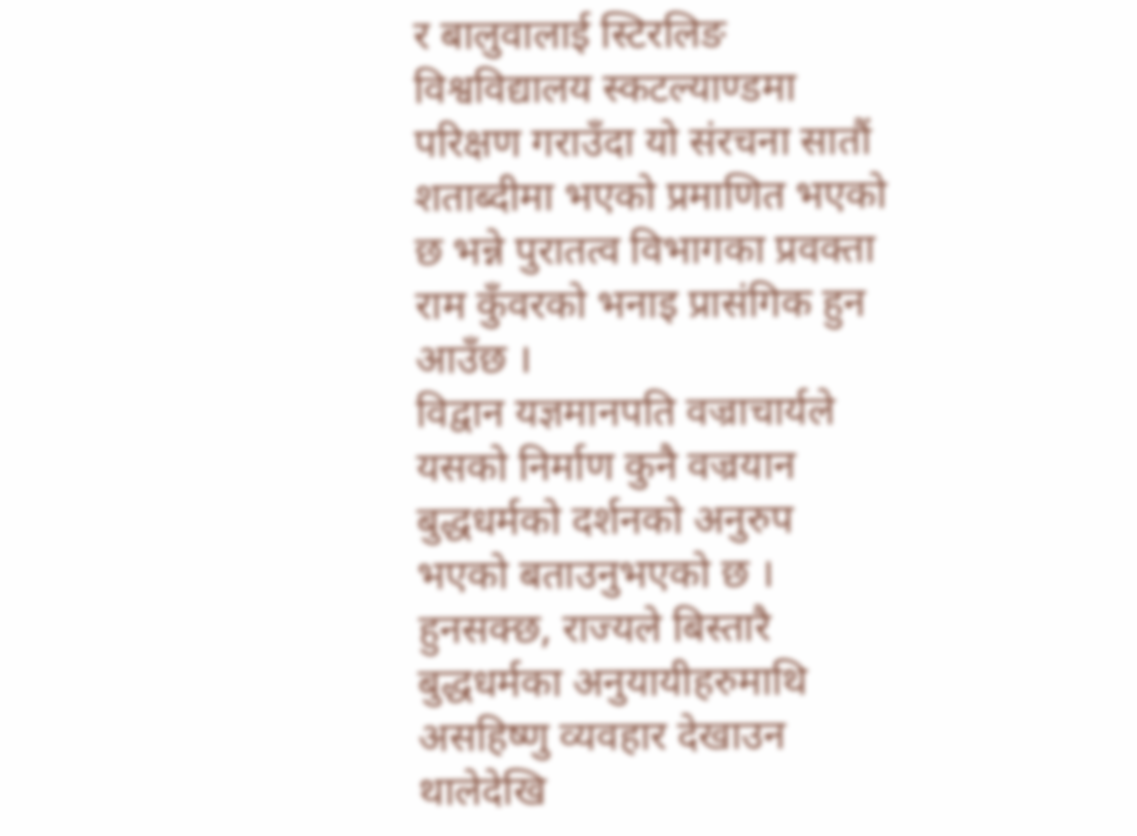र बालुवालाई स्टिरलिङ विश्वविद्यालय स्कटल्याण्डमा परिक्षण गराउँदा यो संरचना सातौं शताब्दीमा भएको प्रमाणित भएको छ भन्ने पुरातत्व विभागका प्रवक्ता राम कुँवरको भनाइ प्रासंगिक हुन आउँछ ।
विद्वान यज्ञमानपति वज्राचार्यले यसको निर्माण कुनै वज्रयान बुद्धधर्मको दर्शनको अनुरुप भएको बताउनुभएको छ । हुनसक्छ, राज्यले बिस्तारै बुद्धधर्मका अनुयायीहरुमाथि असहिष्णु व्यवहार देखाउन थालेदेखि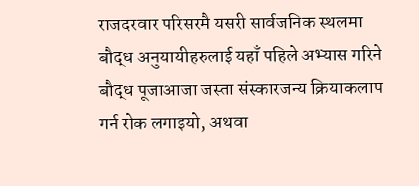राजदरवार परिसरमै यसरी सार्वजनिक स्थलमा बौद्ध अनुयायीहरुलाई यहाँ पहिले अभ्यास गरिने बौद्ध पूजाआजा जस्ता संस्कारजन्य क्रियाकलाप गर्न रोक लगाइयो, अथवा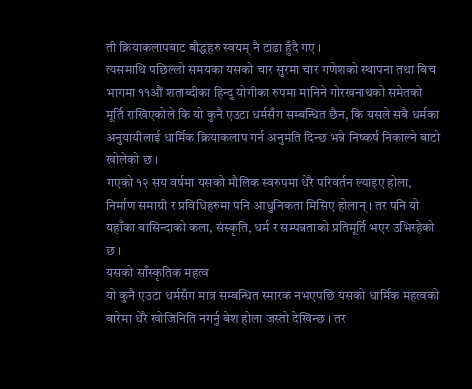ती क्रियाकलापबाट बौद्धहरु स्वयम् नै टाढा हुँदै गए ।
त्यसमाथि पछिल्लो समयका यसको चार सुरमा चार गणेशको स्थापना तथा बिच भागमा ११औं शताब्दीका हिन्दु योगीका रुपमा मानिने गोरखनाथको समेतको मूर्ति राखिएकोले कि यो कुनै एउटा धर्मसँग सम्बन्धित छैन, कि यसले सबै धर्मका अनुयायीलाई धार्मिक क्रियाकलाप गर्न अनुमति दिन्छ भन्ने निष्कर्ष निकाल्ने बाटो खोलेको छ ।
गएको १२ सय वर्षमा यसको मौलिक स्वरुपमा धेरै परिवर्तन ल्याइए होला, निर्माण समाग्री र प्रविधिहरुमा पनि आधुनिकता मिसिए होलान् । तर पनि यो यहाँका बासिन्दाको कला, संस्कृति, धर्म र सम्पन्नताको प्रतिमूर्ति भएर उभिरहेको छ ।
यसको साँस्कृतिक महत्व
यो कुनै एउटा धर्मसँग मात्र सम्बन्धित स्मारक नभएपछि यसको धार्मिक महत्वको बारेमा धेरै खोजिनिति नगर्नु बेश होला जस्तो देखिन्छ । तर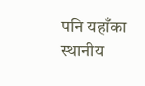पनि यहाँका स्थानीय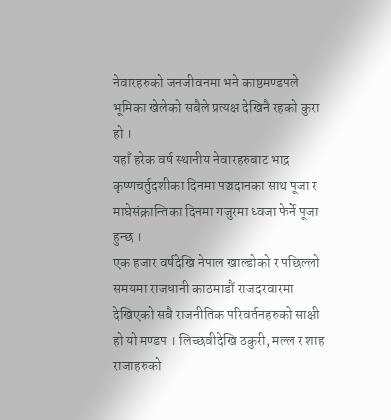नेवारहरुको जनजीवनमा भने काष्ठमण्डपले भूमिका खेलेको सबैले प्रत्यक्ष देखिनै रहको कुरा हो ।
यहाँ हरेक वर्ष स्थानीय नेवारहरुबाट भाद्र कृष्णचर्तुदशीका दिनमा पञ्चदानका साथ पूजा र माघेसंक्रान्तिका दिनमा गजुरमा ध्वजा फेर्ने पूजा हुन्छ ।
एक हजार वर्षदेखि नेपाल खाल्डोको र पछिल्लो समयमा राजधानी काठमाडौं राजदरवारमा देखिएको सबै राजनीतिक परिवर्तनहरुको साक्षी हो यो मण्डप । लिच्छवीदेखि ठकुरी, मल्ल र शाह राजाहरुको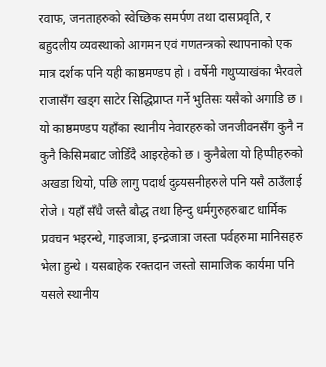रवाफ, जनताहरुको स्वेच्छिक समर्पण तथा दासप्रवृति, र बहुदलीय व्यवस्थाको आगमन एवं गणतन्त्रको स्थापनाको एक मात्र दर्शक पनि यही काष्ठमण्डप हो । वर्षेनी गथुप्याखंका भैरवले राजासँग खड्ग साटेर सिद्धिप्राप्त गर्ने भुतिसः यसैको अगाडि छ ।
यो काष्ठमण्डप यहाँका स्थानीय नेवारहरुको जनजीवनसँग कुनै न कुनै किसिमबाट जोडिँदै आइरहेको छ । कुनैबेला यो हिप्पीहरुको अखडा थियो, पछि लागु पदार्थ दुव्र्यसनीहरुले पनि यसै ठाउँलाई रोजे । यहाँ सँधै जस्तै बौद्ध तथा हिन्दु धर्मगुरुहरुबाट धार्मिक प्रवचन भइरन्थे, गाइजात्रा, इन्द्रजात्रा जस्ता पर्वहरुमा मानिसहरु भेला हुन्थे । यसबाहेक रक्तदान जस्तो सामाजिक कार्यमा पनि यसले स्थानीय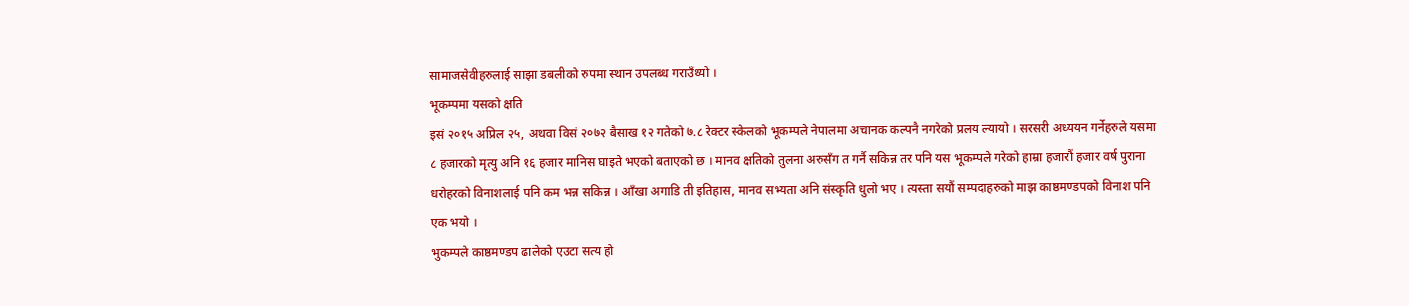सामाजसेवीहरुलाई साझा डबलीको रुपमा स्थान उपलब्ध गराउँथ्यो ।
भूकम्पमा यसको क्षति
इसं २०१५ अप्रिल २५, अथवा विसं २०७२ बैसाख १२ गतेको ७.८ रेक्टर स्केलको भूकम्पले नेपालमा अचानक कल्पनै नगरेको प्रलय ल्यायो । सरसरी अध्ययन गर्नेहरुले यसमा ८ हजारको मृत्यु अनि १६ हजार मानिस घाइते भएको बताएको छ । मानव क्षतिको तुलना अरुसँग त गर्नै सकिन्न तर पनि यस भूकम्पले गरेको हाम्रा हजारौं हजार वर्ष पुराना धरोहरको विनाशलाई पनि कम भन्न सकिन्न । आँखा अगाडि ती इतिहास, मानव सभ्यता अनि संस्कृति धुलो भए । त्यस्ता सयौं सम्पदाहरुको माझ काष्ठमण्डपको विनाश पनि एक भयो ।
भुकम्पले काष्ठमण्डप ढालेको एउटा सत्य हो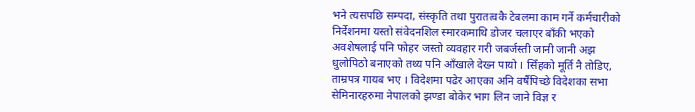भने त्यसपछि सम्पदा, संस्कृति तथा पुरातत्वकै टेबलमा काम गर्ने कर्मचारीको निर्देशनमा यस्तो संवेदनशिल स्मारकमाथि डोजर चलाएर बाँकी भएको अवशेषलाई पनि फोहर जस्तो व्यवहार गरी जबर्जस्ती जानी जानी अझ धुलोपिठो बनाएको तथ्य पनि आँखाले देख्न पायो । सिँहको मूर्ति नै तोडिए, ताम्रपत्र गायब भए । विदेशमा पढेर आएका अनि वर्षैपिच्छे विदेशका सभा सेमिनारहरुमा नेपालको झण्डा बोकेर भाग लिन जाने विज्ञ र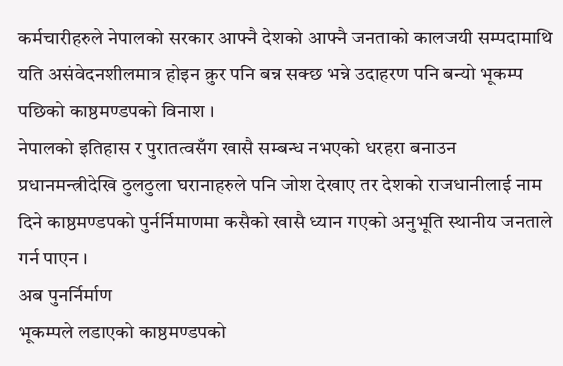कर्मचारीहरुले नेपालको सरकार आफ्नै देशको आफ्नै जनताको कालजयी सम्पदामाथि यति असंवेदनशीलमात्र होइन क्रुर पनि बन्न सक्छ भन्ने उदाहरण पनि बन्यो भूकम्प पछिको काष्ठमण्डपको विनाश ।
नेपालको इतिहास र पुरातत्वसँग खासै सम्बन्ध नभएको धरहरा बनाउन प्रधानमन्त्रीदेखि ठुलठुला घरानाहरुले पनि जोश देखाए तर देशको राजधानीलाई नाम दिने काष्ठमण्डपको पुर्नर्निमाणमा कसैको खासै ध्यान गएको अनुभूति स्थानीय जनताले गर्न पाएन ।
अब पुनर्निर्माण
भूकम्पले लडाएको काष्ठमण्डपको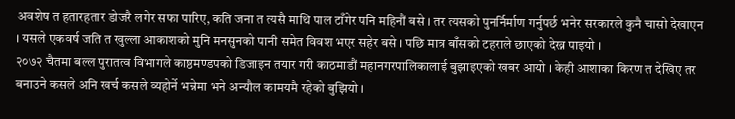अवशेष त हतारहतार डोजरै लगेर सफा पारिए, कति जना त त्यसै माथि पाल टाँगेर पनि महिनौं बसे । तर त्यसको पुनर्निर्माण गर्नुपर्छ भनेर सरकारले कुनै चासो देखाएन । यसले एकवर्ष जति त खुल्ला आकाशको मुनि मनसुनको पानी समेत विवश भएर सहेर बसे । पछि मात्र बाँसको टहराले छाएको देख्न पाइयो ।
२०७२ चैतमा बल्ल पुरातत्व विभागले काष्ठमण्डपको डिजाइन तयार गरी काठमाडौं महानगरपालिकालाई बुझाइएको खबर आयो । केही आशाका किरण त देखिए तर बनाउने कसले अनि खर्च कसले व्यहोर्ने भन्नेमा भने अन्यौल कामयमै रहेको बुझियो ।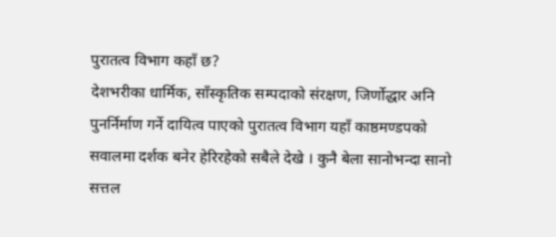पुरातत्व विभाग कहाँ छ?
देशभरीका धार्मिक, साँस्कृतिक सम्पदाको संरक्षण, जिर्णोद्धार अनि पुनर्निर्माण गर्ने दायित्व पाएको पुरातत्व विभाग यहाँ काष्ठमण्डपको सवालमा दर्शक बनेर हेरिरहेको सबैले देखे । कुनै बेला सानोभन्दा सानो सत्तल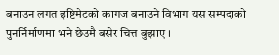बनाउन लगत इष्टिमेटको कागज बनाउने विभाग यस सम्पदाको पुनर्निर्माणमा भने छेउमै बसेर चित्त बुझाए ।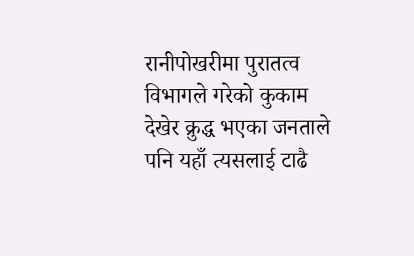रानीपोखरीमा पुरातत्व विभागले गरेको कुकाम देखेर क्रुद्ध भएका जनताले पनि यहाँ त्यसलाई टाढै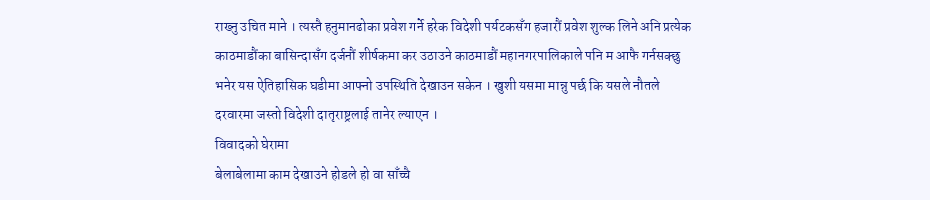राख्नु उचित माने । त्यस्तै हनुमानढोका प्रवेश गर्ने हरेक विदेशी पर्यटकसँग हजारौं प्रवेश शुल्क लिने अनि प्रत्येक काठमाडौंका बासिन्दासँग दर्जनौं शीर्षकमा कर उठाउने काठमाडौं महानगरपालिकाले पनि म आफै गर्नसक्छु भनेर यस ऐतिहासिक घडीमा आफ्नो उपस्थिति देखाउन सकेन । खुशी यसमा मान्नु पर्छ कि यसले नौतले दरवारमा जस्तो विदेशी दातृराष्ट्रलाई तानेर ल्याएन ।
विवादको घेरामा
बेलाबेलामा काम देखाउने होडले हो वा साँच्चै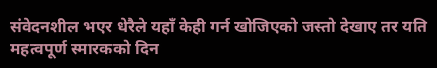संवेदनशील भएर धेरैले यहाँ केही गर्न खोजिएको जस्तो देखाए तर यति महत्वपूर्ण स्मारकको दिन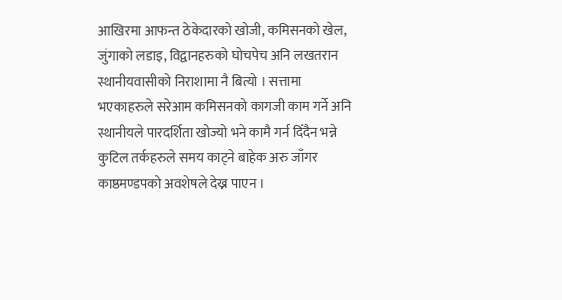आखिरमा आफन्त ठेकेदारको खोजी, कमिसनको खेल, जुंगाको लडाइ, विद्वानहरुको घोचपेच अनि लखतरान स्थानीयवासीको निराशामा नै बित्यो । सत्तामा भएकाहरुले सरेआम कमिसनको कागजी काम गर्ने अनि स्थानीयले पारदर्शिता खोज्यो भने कामै गर्न दिँदैन भन्ने कुटिल तर्कहरुले समय काट्ने बाहेक अरु जाँगर काष्ठमण्डपको अवशेषले देख्न पाएन ।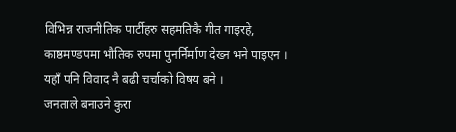विभिन्न राजनीतिक पार्टीहरु सहमतिकै गीत गाइरहे, काष्ठमण्डपमा भौतिक रुपमा पुनर्निर्माण देख्न भने पाइएन । यहाँ पनि विवाद नै बढी चर्चाको विषय बने ।
जनताले बनाउने कुरा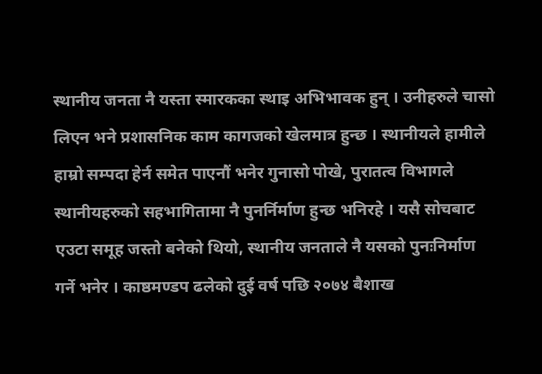स्थानीय जनता नै यस्ता स्मारकका स्थाइ अभिभावक हुन् । उनीहरुले चासो लिएन भने प्रशासनिक काम कागजको खेलमात्र हुन्छ । स्थानीयले हामीले हाम्रो सम्पदा हेर्न समेत पाएनौं भनेर गुनासो पोखे, पुरातत्व विभागले स्थानीयहरुको सहभागितामा नै पुनर्निर्माण हुन्छ भनिरहे । यसै सोचबाट एउटा समूह जस्तो बनेको थियो, स्थानीय जनताले नै यसको पुनःनिर्माण गर्ने भनेर । काष्ठमण्डप ढलेको दुई वर्ष पछि २०७४ बैशाख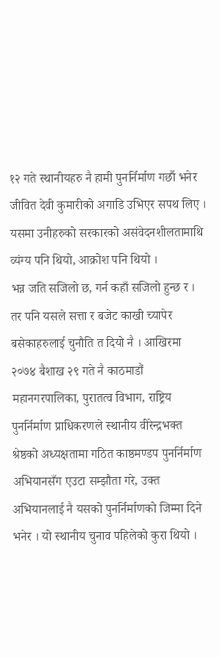१२ गते स्थानीयहरु नै हामी पुनर्निर्माण गर्छौ भनेर जीवित देवी कुमारीको अगाडि उभिएर सपथ लिए । यसमा उनीहरुको सरकारको असंवेदनशीलतामाथि व्यंग्य पनि थियो, आक्रोश पनि थियो ।
भन्न जति सजिलो छ, गर्न कहाँ सजिलो हुन्छ र । तर पनि यसले सत्ता र बजेट काखी च्यापेर बसेकाहरुलाई चुनौति त दियो नै । आखिरमा २०७४ बैशाख २९ गते नै काठमाडौं महानगरपालिका, पुरातत्व विभाग, राष्ट्रिय पुनर्निर्माण प्राधिकरणले स्थानीय वीरेन्द्रभक्त श्रेष्ठको अध्यक्षतामा गठित काष्ठमण्डप पुनर्निर्माण अभियानसँग एउटा सम्झौता गरे, उक्त अभियानलाई नै यसको पुनर्निर्माणको जिम्मा दिने भनेर । यो स्थानीय चुनाव पहिलेको कुरा थियो ।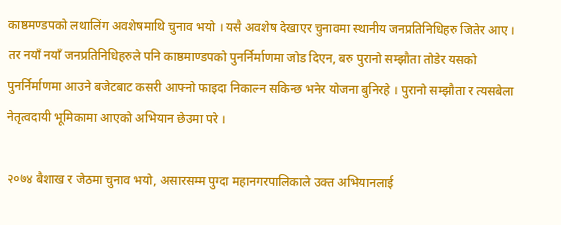काष्ठमण्डपको लथालिंग अवशेषमाथि चुनाव भयो । यसै अवशेष देखाएर चुनावमा स्थानीय जनप्रतिनिधिहरु जितेर आए । तर नयाँ नयाँ जनप्रतिनिधिहरुले पनि काष्ठमाण्डपको पुनर्निर्माणमा जोड दिएन, बरु पुरानो सम्झौता तोडेर यसको पुनर्निर्माणमा आउने बजेटबाट कसरी आफ्नो फाइदा निकाल्न सकिन्छ भनेर योजना बुनिरहे । पुरानो सम्झौता र त्यसबेला नेतृत्वदायी भूमिकामा आएको अभियान छेउमा परे ।

२०७४ बैशाख र जेठमा चुनाव भयो, असारसम्म पुग्दा महानगरपालिकाले उक्त अभियानलाई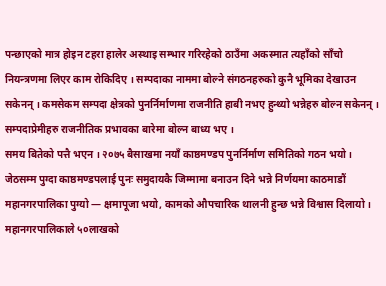पन्छाएको मात्र होइन टहरा हालेर अस्थाइ सम्भार गरिरहेको ठाउँमा अकस्मात त्यहाँको साँचो नियन्त्रणमा लिएर काम रोकिदिए । सम्पदाका नाममा बोल्ने संगठनहरुको कुनै भूमिका देखाउन सकेनन् । कमसेकम सम्पदा क्षेत्रको पुनर्निर्माणमा राजनीति हाबी नभए हुन्थ्यो भन्नेहरु बोल्न सकेनन् । सम्पदाप्रेमीहरु राजनीतिक प्रभावका बारेमा बोल्न बाध्य भए ।
समय बितेको पत्तै भएन । २०७५ बैसाखमा नयाँ काष्ठमण्डप पुनर्निर्माण समितिको गठन भयो । जेठसम्म पुग्दा काष्ठमण्डपलाई पुनः समुदायकै जिम्मामा बनाउन दिने भन्ने निर्णयमा काठमाडौं महानगरपालिका पुग्यो — क्षमापूजा भयो, कामको औपचारिक थालनी हुन्छ भन्ने विश्वास दिलायो । महानगरपालिकाले ५०लाखको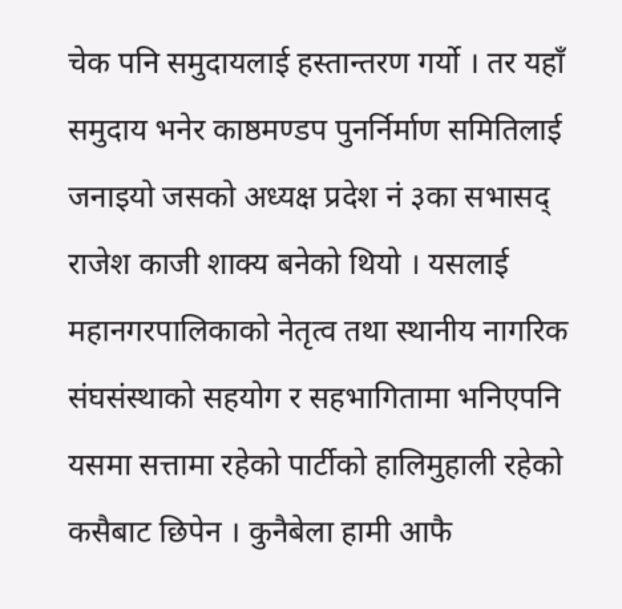चेक पनि समुदायलाई हस्तान्तरण गर्यो । तर यहाँ समुदाय भनेर काष्ठमण्डप पुनर्निर्माण समितिलाई जनाइयो जसको अध्यक्ष प्रदेश नं ३का सभासद् राजेश काजी शाक्य बनेको थियो । यसलाई महानगरपालिकाको नेतृत्व तथा स्थानीय नागरिक संघसंस्थाको सहयोग र सहभागितामा भनिएपनि यसमा सत्तामा रहेको पार्टीको हालिमुहाली रहेको कसैबाट छिपेन । कुनैबेला हामी आफै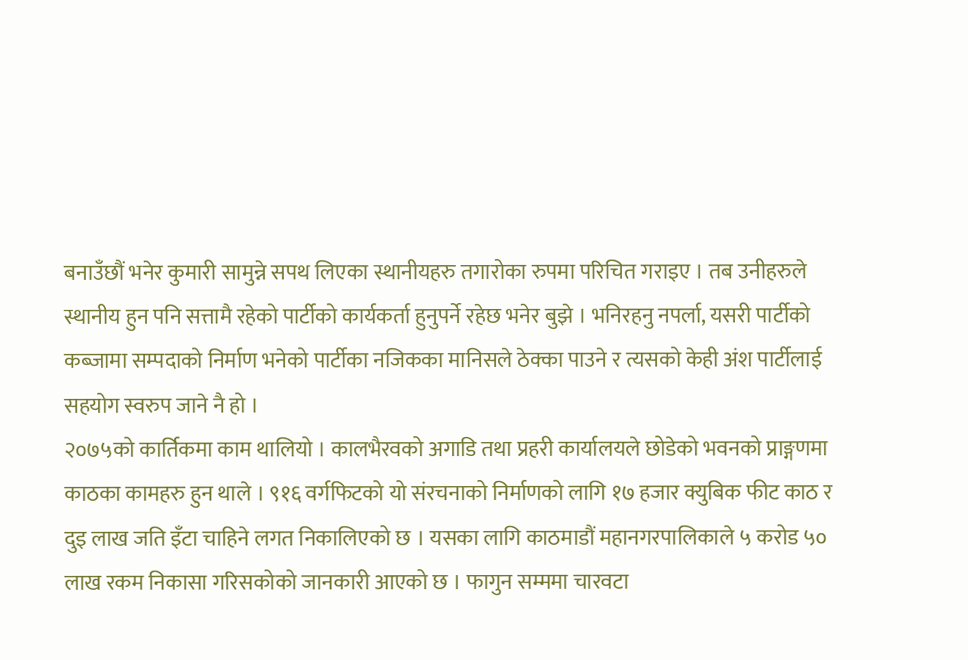बनाउँछौं भनेर कुमारी सामुन्ने सपथ लिएका स्थानीयहरु तगारोका रुपमा परिचित गराइए । तब उनीहरुले स्थानीय हुन पनि सत्तामै रहेको पार्टीको कार्यकर्ता हुनुपर्ने रहेछ भनेर बुझे । भनिरहनु नपर्ला, यसरी पार्टीको कब्जामा सम्पदाको निर्माण भनेको पार्टीका नजिकका मानिसले ठेक्का पाउने र त्यसको केही अंश पार्टीलाई सहयोग स्वरुप जाने नै हो ।
२०७५को कार्तिकमा काम थालियो । कालभैरवको अगाडि तथा प्रहरी कार्यालयले छोडेको भवनको प्राङ्गणमा काठका कामहरु हुन थाले । ९१६ वर्गफिटको यो संरचनाको निर्माणको लागि १७ हजार क्युबिक फीट काठ र दुइ लाख जति इँटा चाहिने लगत निकालिएको छ । यसका लागि काठमाडौं महानगरपालिकाले ५ करोड ५० लाख रकम निकासा गरिसकोको जानकारी आएको छ । फागुन सम्ममा चारवटा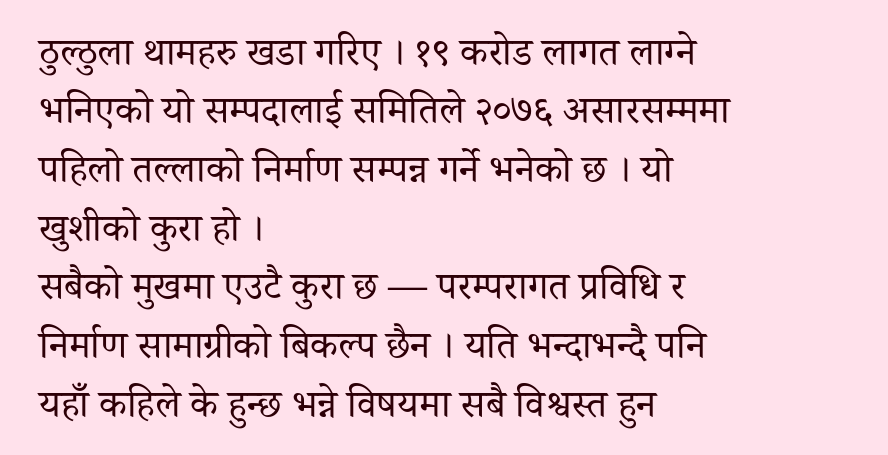ठुल्ठुला थामहरु खडा गरिए । १९ करोड लागत लाग्ने भनिएको यो सम्पदालाई समितिले २०७६ असारसम्ममा पहिलो तल्लाको निर्माण सम्पन्न गर्ने भनेको छ । यो खुशीको कुरा हो ।
सबैको मुखमा एउटै कुरा छ — परम्परागत प्रविधि र निर्माण सामाग्रीको बिकल्प छैन । यति भन्दाभन्दै पनि यहाँ कहिले के हुन्छ भन्ने विषयमा सबै विश्वस्त हुन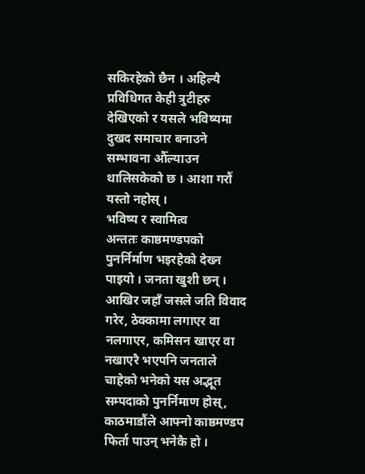सकिरहेको छैन । अहिल्यै प्रविधिगत केही त्रुटीहरु देखिएको र यसले भविष्यमा दुखद समाचार बनाउने सम्भावना औँल्याउन थालिसकेको छ । आशा गरौं यस्तो नहोस् ।
भविष्य र स्वामित्व
अन्ततः काष्ठमण्डपको पुनर्निर्माण भइरहेको देख्न पाइयो । जनता खुशी छन् । आखिर जहाँ जसले जति विवाद गरेर, ठेक्कामा लगाएर वा नलगाएर, कमिसन खाएर वा नखाएरै भएपनि जनताले चाहेको भनेको यस अद्भूत सम्पदाको पुनर्निमाण होस्, काठमाडौंले आफ्नो काष्ठमण्डप फिर्ता पाउन् भनेकै हो ।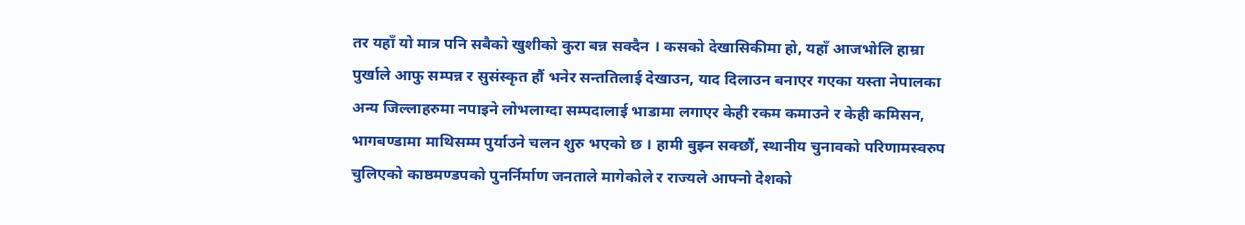तर यहाँ यो मात्र पनि सबैको खुशीको कुरा बन्न सक्दैन । कसको देखासिकीमा हो, यहाँ आजभोलि हाम्रा पुर्खाले आफु सम्पन्न र सुसंस्कृत हौं भनेर सन्ततिलाई देखाउन, याद दिलाउन बनाएर गएका यस्ता नेपालका अन्य जिल्लाहरुमा नपाइने लोभलाग्दा सम्पदालाई भाडामा लगाएर केही रकम कमाउने र केही कमिसन, भागबण्डामा माथिसम्म पुर्याउने चलन शुरु भएको छ । हामी बुझ्न सक्छौं, स्थानीय चुनावको परिणामस्वरुप चुलिएको काष्ठमण्डपको पुनर्निर्माण जनताले मागेकोले र राज्यले आफ्नो देशको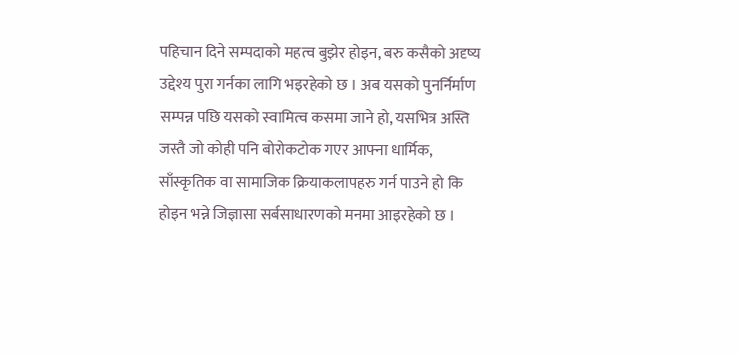पहिचान दिने सम्पदाको महत्व बुझेर होइन, बरु कसैको अदृष्य उद्देश्य पुरा गर्नका लागि भइरहेको छ । अब यसको पुनर्निर्माण सम्पन्न पछि यसको स्वामित्व कसमा जाने हो, यसभित्र अस्ति जस्तै जो कोही पनि बोरोकटोक गएर आफ्ना धार्मिक, साँस्कृतिक वा सामाजिक क्रियाकलापहरु गर्न पाउने हो कि होइन भन्ने जिज्ञासा सर्बसाधारणको मनमा आइरहेको छ ।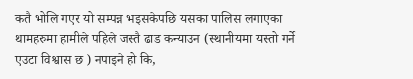कतै भोलि गएर यो सम्पन्न भइसकेपछि यसका पालिस लगाएका थामहरुमा हामीले पहिले जस्तै ढाड कन्याउन (स्थानीयमा यस्तो गर्ने एउटा विश्वास छ ) नपाइने हो कि,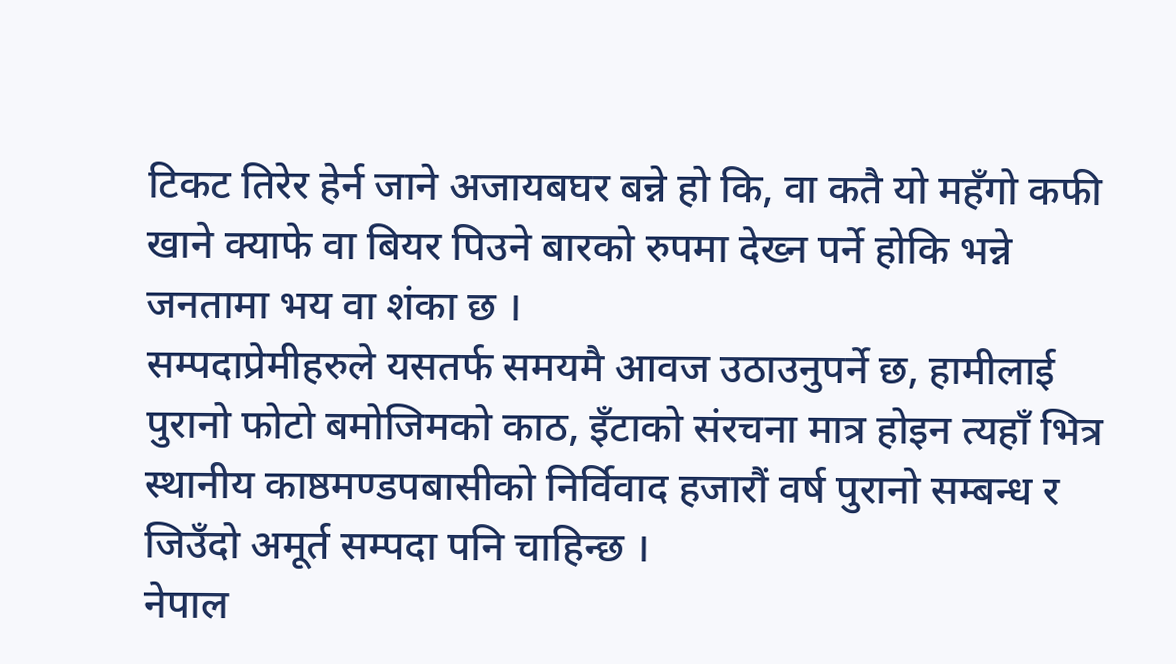टिकट तिरेर हेर्न जाने अजायबघर बन्ने हो कि, वा कतै यो महँगो कफी खाने क्याफे वा बियर पिउने बारको रुपमा देख्न पर्ने होकि भन्ने जनतामा भय वा शंका छ ।
सम्पदाप्रेमीहरुले यसतर्फ समयमै आवज उठाउनुपर्ने छ, हामीलाई पुरानो फोटो बमोजिमको काठ, इँटाको संरचना मात्र होइन त्यहाँ भित्र स्थानीय काष्ठमण्डपबासीको निर्विवाद हजारौं वर्ष पुरानो सम्बन्ध र जिउँदो अमूर्त सम्पदा पनि चाहिन्छ ।
नेपाल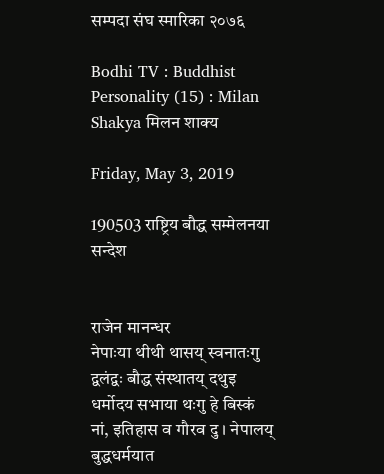सम्पदा संघ स्मारिका २०७६

Bodhi TV : Buddhist Personality (15) : Milan Shakya मिलन शाक्य

Friday, May 3, 2019

190503 राष्ट्रिय बौद्ध सम्मेलनया सन्देश


राजेन मानन्धर
नेपाःया थीथी थासय् स्वनातःगु द्वलंद्वः बौद्ध संस्थातय् दथुइ धर्मोदय सभाया थःगु हे बिस्कं नां, इतिहास व गौरव दु । नेपालय् बुद्धधर्मयात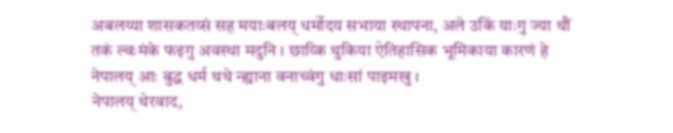अबलय्या शासकतय्सं सह मयाःबलय् धर्मोदय सभाया स्थापना, अले उकिं याःगु ज्या थौं तकं ल्वःमंके फइगु अवस्था मदुनि । छाय्कि थुकिया ऐतिहासिक भूमिकाया कारणं हे नेपालय् आः बुद्ध धर्म थथे न्ह्याना वनाच्वंगु धाःसां पाइमखु ।
नेपालय् थेरवाद,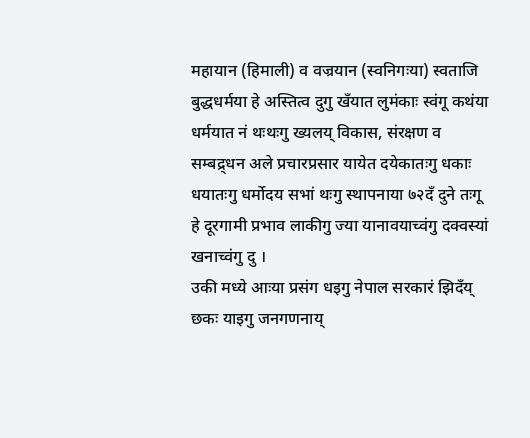महायान (हिमाली) व वज्रयान (स्वनिगःया) स्वताजि बुद्धधर्मया हे अस्तित्व दुगु खँयात लुमंकाः स्वंगू कथंया धर्मयात नं थःथःगु ख्यलय् विकास, संरक्षण व सम्बद्र्धन अले प्रचारप्रसार यायेत दयेकातःगु धकाः धयातःगु धर्मोदय सभां थःगु स्थापनाया ७२दँ दुने तःगू हे दूरगामी प्रभाव लाकीगु ज्या यानावयाच्वंगु दक्वस्यां खनाच्वंगु दु ।
उकी मध्ये आःया प्रसंग धइगु नेपाल सरकारं झिदँय् छकः याइगु जनगणनाय्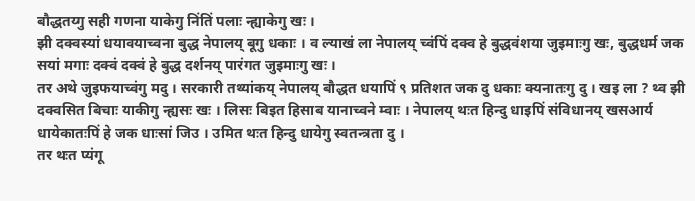बौद्धतय्गु सही गणना याकेगु निंतिं पलाः न्ह्याकेगु खः ।
झी दक्वस्यां धयावयाच्वना बुद्ध नेपालय् बूगु धकाः । व ल्याखं ला नेपालय् च्वंपिं दक्व हे बुद्धवंशया जुइमाःगु खः, बुद्धधर्म जक सयां मगाः दक्वं दक्वं हे बुद्ध दर्शनय् पारंगत जुइमाःगु खः ।
तर अथे जुइफयाच्वंगु मदु । सरकारी तथ्यांकय् नेपालय् बौद्धत धयापिं ९ प्रतिशत जक दु धकाः क्यनातःगु दु । खइ ला ? थ्व झी दक्वसित बिचाः याकीगु न्ह्यसः खः । लिसः बिइत हिसाब यानाच्वने म्वाः । नेपालय् थःत हिन्दु धाइपिं संविधानय् खसआर्य धायेकातःपिं हे जक धाःसां जिउ । उमित थःत हिन्दु धायेगु स्वतन्त्रता दु ।
तर थःत प्यंगू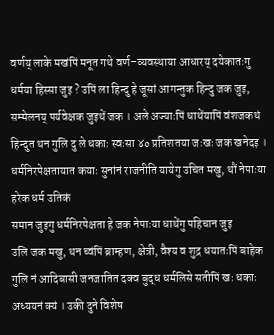वर्णय् लाके मखंपिं मनूत गथे वर्ण–व्यवस्थाया आधारय् दयेकातःगु धर्मया हिस्सा जुइ ? उपिं ला हिन्दु हे जूसां आगन्तुक हिन्दु जक जुइ, सम्मेलनय् पर्यवेक्षक जुइथें जक । अले अज्याःपिं धाथेंयापिं वंशजकथं हिन्दुत थन गुलि दु ले धकाः स्वःसा ४० प्रतिशतया जःखः जक खनेदइ ।
धर्मनिरपेक्षतायात कयाः सुनांनं राजनीति यायेगु उचित मखु, थौं नेपाःया हरेक धर्म उतिकं
समान जुइगु धर्मनिरपेक्षता हे जक नेपाःया धाथेंगु पहिचान जुइ
उलि जक मखु, थन च्वंपिं ब्राम्हण, क्षेत्री, वैश्य व शुद्र धयातःपिं बाहेक गुलि नं आदिबासी जनजातित दक्व बुद्ध धर्मलिसे सतीपिं खः धकाः अध्ययनं क्यं । उकी दुने विशेष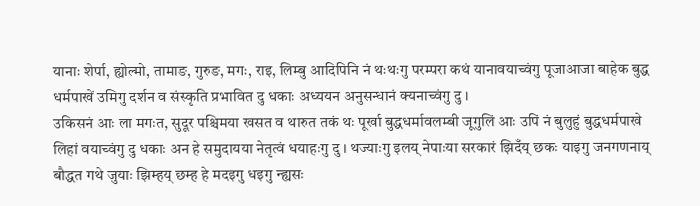यानाः शेर्पा, ह्योल्मो, तामाङ, गुरुङ, मगः, राइ, लिम्बु आदिपिनि नं थःथःगु परम्परा कथं यानावयाच्वंगु पूजाआजा बाहेक बुद्ध धर्मपाखें उमिगु दर्शन व संस्कृति प्रभावित दु धकाः अध्ययन अनुसन्धानं क्यनाच्वंगु दु ।
उकिसनं आः ला मगःत, सुदूर पश्चिमया खसत व थारुत तकं थः पूर्खा बुद्धधर्मावलम्बी जूगुलिं आः उपिं नं बुलुहुं बुद्धधर्मपाखे लिहां वयाच्वंगु दु धकाः अन हे समुदायया नेतृत्वं धयाहःगु दु । थज्याःगु इलय् नेपाःया सरकारं झिदँय् छकः याइगु जनगणनाय् बौद्धत गथे जुयाः झिम्हय् छम्ह हे मदइगु धइगु न्ह्यसः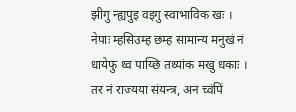झीगु न्ह्यपुइ वइगु स्वाभाविक खः ।
नेपाः म्हसिउम्ह छम्ह सामान्य मनुखं नं धायेफु थ्व पाय्छि तथ्यांक मखु धकाः । तर नं राज्यया संयन्त्र, अन च्वंपिं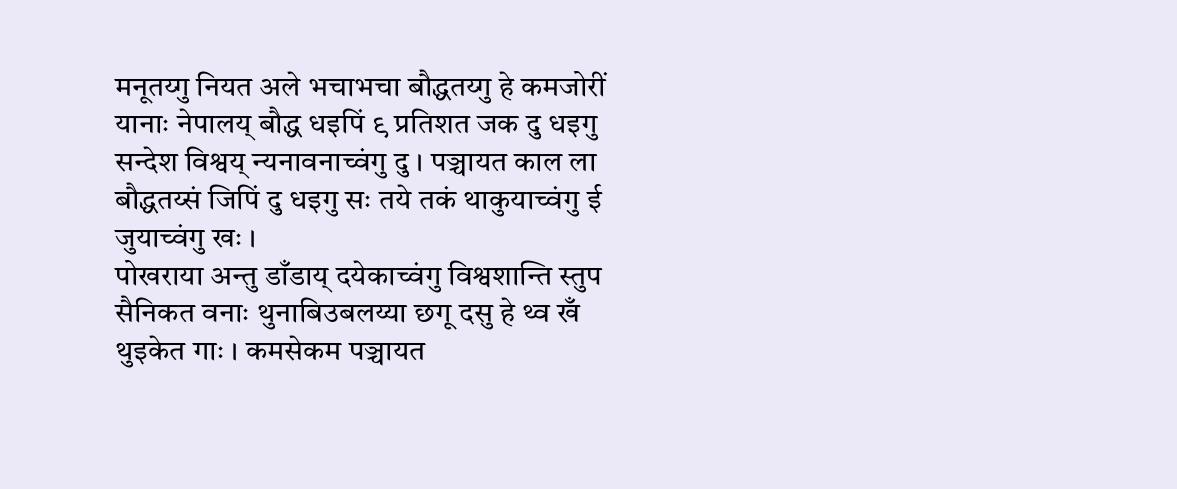मनूतय्गु नियत अले भचाभचा बौद्धतय्गु हे कमजोरीं यानाः नेपालय् बौद्ध धइपिं ९ प्रतिशत जक दु धइगु सन्देश विश्वय् न्यनावनाच्वंगु दु । पञ्चायत काल ला बौद्धतय्सं जिपिं दु धइगु सः तये तकं थाकुयाच्वंगु ई जुयाच्वंगु खः ।
पोखराया अन्तु डाँडाय् दयेकाच्वंगु विश्वशान्ति स्तुप सैनिकत वनाः थुनाबिउबलय्या छगू दसु हे थ्व खँ थुइकेत गाः । कमसेकम पञ्चायत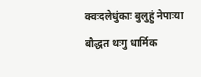क्वःदलेधुंकाः बुलुहुं नेपाःया बौद्धत थःगु धार्मिक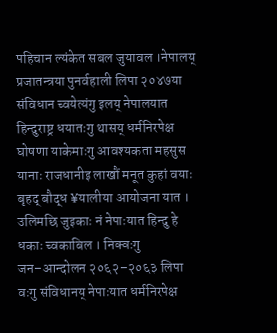पहिचान ल्यंकेत सबल जुयावल ।नेपालय् प्रजातन्त्रया पुनर्वहाली लिपा २०४७या संविधान च्वयेत्यंगु इलय् नेपालयात हिन्दुराष्ट्र धयातःगु थासय् धर्मनिरपेक्ष घोषणा याकेमाःगु आवश्यकता महसुस यानाः राजधानीइ लाखौं मनूत कुहां वयाः बृहद् बौद्ध ¥यालीया आयोजना यात ।
उलिमछि जुइकाः नं नेपाःयात हिन्दु हे धकाः च्वकाबिल । निक्वःगु जन–आन्दोलन २०६२–२०६३ लिपा वःगु संविधानय् नेपाःयात धर्मनिरपेक्ष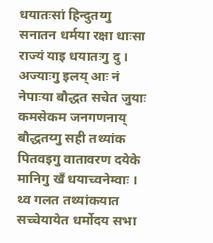धयातःसां हिन्दुतय्गु सनातन धर्मया रक्षा धाःसा राज्यं याइ धयातःगु दु । अज्याःगु इलय् आः नं नेपाःया बौद्धत सचेत जुयाः कमसेकम जनगणनाय् बौद्धतय्गु सही तथ्यांक पितवइगु वातावरण दयेके मानिगु खँ धयाच्वनेम्वाः ।
थ्व गलत तथ्यांकयात सच्चेयायेत धर्मोदय सभा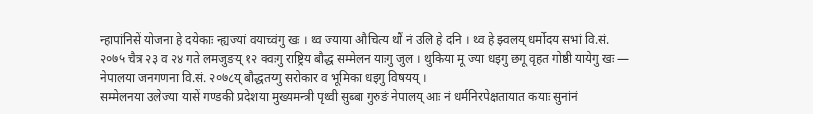न्हापांनिसें योजना हे दयेकाः न्ह्यज्यां वयाच्वंगु खः । थ्व ज्याया औचित्य थौं नं उलि हे दनि । थ्व हे झ्वलय् धर्मोदय सभां वि.सं. २०७५ चैत्र २३ व २४ गते लमजुङय् १२ क्वःगु राष्ट्रिय बौद्ध सम्मेलन याःगु जुल । थुकिया मू ज्या धइगु छगू वृहत गोष्ठी यायेगु खः — नेपालया जनगणना वि.सं. २०७८य् बौद्धतय्गु सरोकार व भूमिका धइगु विषयय् ।
सम्मेलनया उलेज्या यासें गण्डकी प्रदेशया मुख्यमन्त्री पृथ्वी सुब्बा गुरुङं नेपालय् आः नं धर्मनिरपेक्षतायात कयाः सुनांनं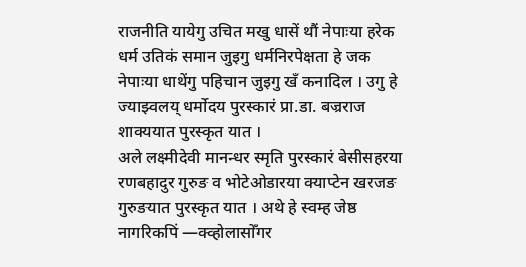राजनीति यायेगु उचित मखु धासें थौं नेपाःया हरेक धर्म उतिकं समान जुइगु धर्मनिरपेक्षता हे जक नेपाःया धाथेंगु पहिचान जुइगु खँ कनादिल । उगु हे ज्याझ्वलय् धर्मोदय पुरस्कारं प्रा.डा. बज्रराज शाक्ययात पुरस्कृत यात ।
अले लक्ष्मीदेवी मानन्धर स्मृति पुरस्कारं बेसीसहरया रणबहादुर गुरुङ व भोटेओडारया क्याप्टेन खरजङ गुरुङयात पुरस्कृत यात । अथे हे स्वम्ह जेष्ठ नागरिकपिं —क्व्होलासोँगर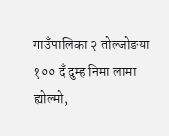गाउँपालिका २ तोल्जोङया १०० दँ दुम्ह निमा लामा ह्योल्मो,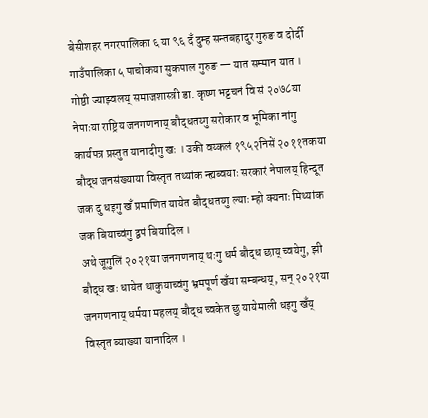बेसीशहर नगरपालिका ६ या ९६ दँ दुम्ह सन्तबहादुर गुरुङ व दोर्दी गाउँपालिका ५ पाचोकया सुकपाल गुरुङ — यात सम्मान यात ।
गोष्ठी ज्याझ्वलय् समाजशास्त्री डा. कृष्ण भट्टचनं वि सं २०७८या नेपाःया राष्ट्रिय जनगणनाय् बौद्धतय्गु सरोकार व भूमिका नांगु कार्यपत्र प्रस्तुत यानादीगु खः । उकी वय्कलं १९५२निसें २०११तकया बौद्ध जनसंख्याया विस्तृत तथ्यांक न्ह्यब्वयाः सरकारं नेपालय् हिन्दूत जक दु धइगु खँ प्रमाणित यायेत बौद्धतय्गु ल्याः म्हो क्यनाः मिथ्यांक जक बियाच्वंगु द्वपं बियादिल ।
अथे जूगुलिं २०२१या जनगणनाय् थःगु धर्म बौद्ध छाय् च्वयेगु, झी बौद्ध खः धायेत थाकुयाच्वंगु भ्रमपूर्ण खँया सम्बन्धय्, सन् २०२१या जनगणनाय् धर्मया महलय् बौद्ध च्वकेत छु यायेमाली धइगु खँय् विस्तृत ब्याख्या यानादिल ।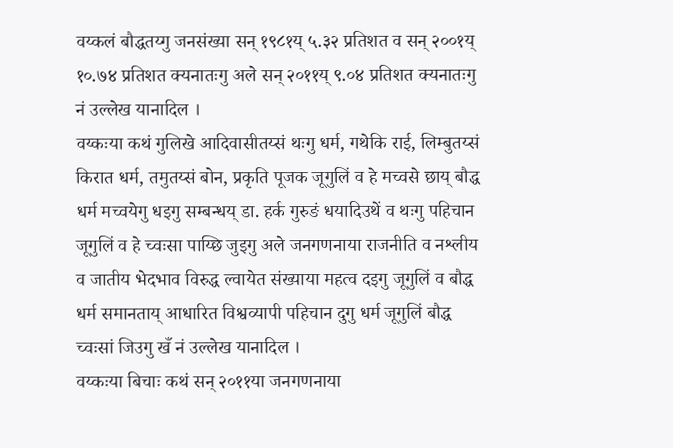वय्कलं बौद्धतय्गु जनसंख्या सन् १९८१य् ५.३२ प्रतिशत व सन् २००१य् १०.७४ प्रतिशत क्यनातःगु अले सन् २०११य् ९.०४ प्रतिशत क्यनातःगु नं उल्लेख यानादिल ।
वय्कःया कथं गुलिखे आदिवासीतय्सं थःगु धर्म, गथेकि राई, लिम्बुतय्सं किरात धर्म, तमुतय्सं बोन, प्रकृति पूजक जूगुलिं व हे मच्वसे छाय् बौद्ध धर्म मच्वयेगु धइगु सम्बन्धय् डा. हर्क गुरुङं धयादिउथें व थःगु पहिचान जूगुलिं व हे च्वःसा पाय्छि जुइगु अले जनगणनाया राजनीति व नश्लीय व जातीय भेदभाव विरुद्ध ल्वायेत संख्याया महत्व दइगु जूगुलिं व बौद्ध धर्म समानताय् आधारित विश्वव्यापी पहिचान दुगु धर्म जूगुलिं बौद्ध च्वःसां जिउगु खँ नं उल्लेख यानादिल ।
वय्कःया बिचाः कथं सन् २०११या जनगणनाया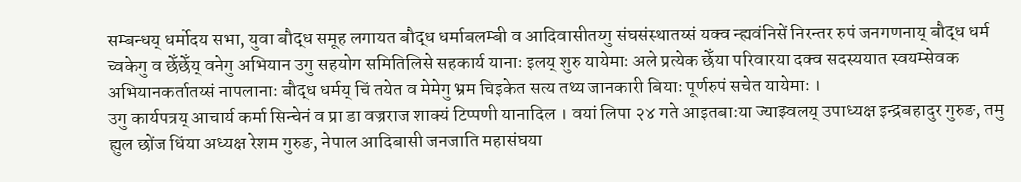सम्बन्धय् धर्मोदय सभा, युवा बौद्ध समूह लगायत बौद्ध धर्माबलम्बी व आदिवासीतय्गु संघसंस्थातय्सं यक्व न्ह्यवंनिसें निरन्तर रुपं जनगणनाय् बौद्ध धर्म च्वकेगु व छेँछेँय् वनेगु अभियान उगु सहयोग समितिलिसे सहकार्य यानाः इलय् शुरु यायेमाः अले प्रत्येक छेँया परिवारया दक्व सदस्ययात स्वयम्सेवक अभियानकर्तातय्सं नापलानाः बौद्ध धर्मय् चिं तयेत व मेमेगु भ्रम चिइकेत सत्य तथ्य जानकारी बियाः पूर्णरुपं सचेत यायेमाः ।
उगु कार्यपत्रय् आचार्य कर्मा सिन्चेनं व प्रा डा वज्रराज शाक्यं टिप्पणी यानादिल । वयां लिपा २४ गते आइतबाःया ज्याझ्वलय् उपाध्यक्ष इन्द्रबहादुर गुरुङ, तमु ह्युल छोंज धिंया अध्यक्ष रेशम गुरुङ, नेपाल आदिबासी जनजाति महासंघया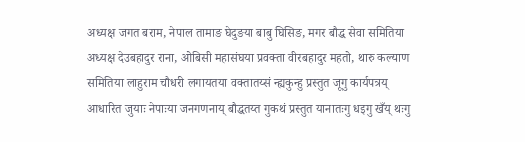अध्यक्ष जगत बराम, नेपाल तामाङ घेदुङया बाबु घिसिङ, मगर बौद्ध सेवा समितिया अध्यक्ष देउबहादुर राना, ओबिसी महासंघया प्रवक्ता वीरबहादुर महतो, थारु कल्याण समितिया लाहुराम चौधरी लगायतया वक्तातय्सं न्ह्यकुन्हु प्रस्तुत जूगु कार्यपत्रय् आधारित जुयाः नेपाःया जनगणनाय् बौद्धतय्त गुकथं प्रस्तुत यानातःगु धइगु खँय् थःगु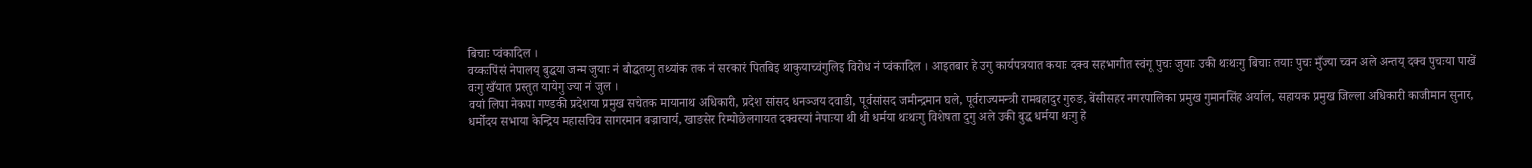बिचाः प्वंकादिल ।
वय्कःपिंसं नेपालय् बुद्धया जन्म जुयाः नं बौद्धतय्गु तथ्यांक तक नं सरकारं पितबिइ थाकुयाच्वंगुलिइ विरोध नं प्वंकादिल । आइतबार हे उगु कार्यपत्रयात कयाः दक्व सहभागीत स्वंगू पुचः जुयाः उकी थःथःगु बिचाः तयाः पुचः मुँज्या च्वन अले अन्तय् दक्व पुचःया पाखें वःगु खँयात प्रस्तुत यायेगु ज्या नं जुल ।
वयां लिपा नेकपा गण्डकी प्रदेशया प्रमुख सचेतक मायानाथ अधिकारी, प्रदेश सांसद धनञ्जय दवाडी, पूर्वसांसद जमीन्द्रमान घले, पूर्वराज्यमन्त्री रामबहादुर गुरुङ, बेंसीसहर नगरपालिका प्रमुख गुमानसिंह अर्याल, सहायक प्रमुख जिल्ला अधिकारी काजीमान सुनार, धर्मोदय सभाया केन्द्रिय महासचिव सागरमान बज्राचार्य, खाङसेर रिम्पोछेलगायत दक्वस्यां नेपाःया थी थी धर्मया थःथःगु विशेषता दुगु अले उकी बुद्ध धर्मया थःगु हे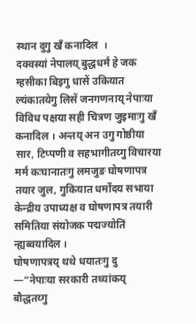स्थान दुगु खँ कनादिल  ।
दक्वस्यां नेपालय् बुद्धधर्मं हे जक म्हसीका बिइगु धासें उकियात ल्यंकातयेगु लिसें जनगणनाय् नेपाःया विविध पक्षया सही चित्रण जुइमाःगु खँ कनादिल । अन्तय् अन उगु गोष्ठीया सार, टिप्पणी व सहभागीतय्गु विचारया मर्म कःघानातःगु लमजुङ घोषणापत्र तयार जुल, गुकियात धर्मोदय सभाया केन्द्रीय उपाध्यक्ष व घोषणापत्र तयारी समितिया संयोजक पद्मज्योतिं न्ह्यब्वयादिल ।
घोषणापत्रय् थथे धयातःगु दु —“नेपाःया सरकारी तथ्यांकय् बौद्धतय्गु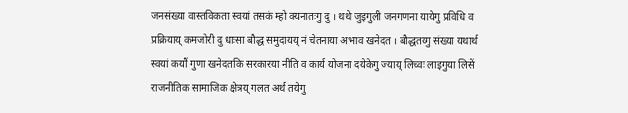जनसंख्या वास्तविकता स्वयां तसकं म्हो क्यनातःगु दु । थथे जुइगुली जनगणना यायेगु प्रविधि व प्रक्रियाय् कमजोरी दु धाःसा बौद्ध समुदायय् नं चेतनाया अभाव खनेदत । बौद्धतय्गु संख्या यथार्थ स्वयां कयौं गुणा खनेदतकि सरकारया नीति व कार्य योजना दयेकेगु ज्याय् लिच्वः लाइगुया लिसें राजनीतिक सामाजिक क्षेत्रय् गलत अर्थ तयेगु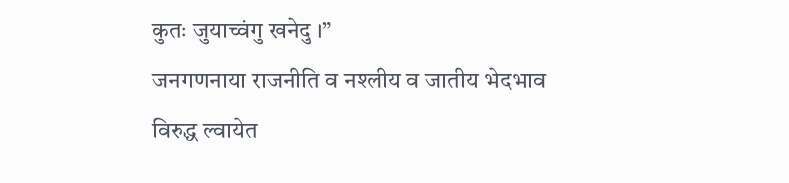कुतः जुयाच्वंगु खनेदु ।”
जनगणनाया राजनीति व नश्लीय व जातीय भेदभाव विरुद्ध ल्वायेत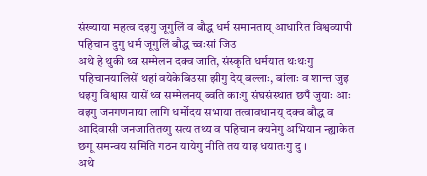संख्याया महत्व दइगु जूगुलिं व बौद्ध धर्म समानताय् आधारित विश्वव्यापी पहिचान दुगु धर्म जूगुलिं बौद्ध च्वःसां जिउ
अथे हे थुकी थ्व सम्मेलन दक्व जाति, संस्कृति धर्मयात थःथःगु पहिचानयालिसें थहां वयेकेबिउसा झीगु देय् बल्लाः, बांलाः व शान्त जुइ धइगु विश्वास यासें थ्व सम्मेलनय् ब्वति काःगु संघसंस्थात छपँ जुयाः आः वइगु जनगणनाया लागि धर्मोदय सभाया तत्वावधानय् दक्व बौद्ध व आदिवासी जनजातितय्गु सत्य तथ्य व पहिचान क्यनेगु अभियान न्ह्याकेत छगू समन्वय समिति गठन यायेगु नीति तय याइ धयातःगु दु ।
अथे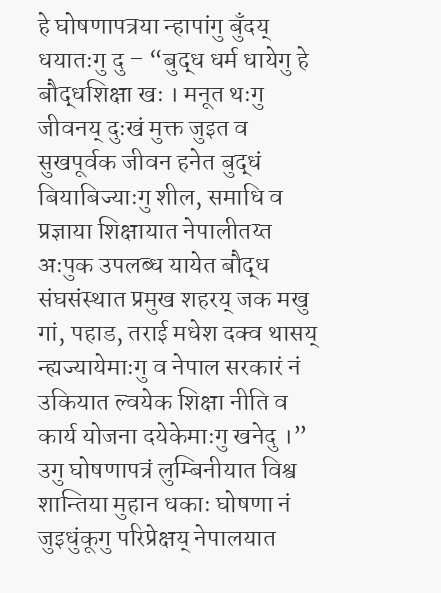हे घोषणापत्रया न्हापांगु बुँदय् धयातःगु दु – “बुद्ध धर्म धायेगु हे बौद्धशिक्षा खः । मनूत थःगु जीवनय् दुःखं मुक्त जुइत व सुखपूर्वक जीवन हनेत बुद्धं बियाबिज्याःगु शील, समाधि व प्रज्ञाया शिक्षायात नेपालीतय्त अःपुक उपलब्ध यायेत बौद्ध संघसंस्थात प्रमुख शहरय् जक मखु गां, पहाड, तराई मधेश दक्व थासय् न्ह्यज्यायेमाःगु व नेपाल सरकारं नं उकियात ल्वयेक शिक्षा नीति व कार्य योजना दयेकेमाःगु खनेदु ।”
उगु घोषणापत्रं लुम्बिनीयात विश्व शान्तिया मुहान धकाः घोषणा नं जुइधुंकूगु परिप्रेक्षय् नेपालयात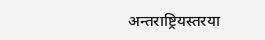अन्तराष्ट्रियस्तरया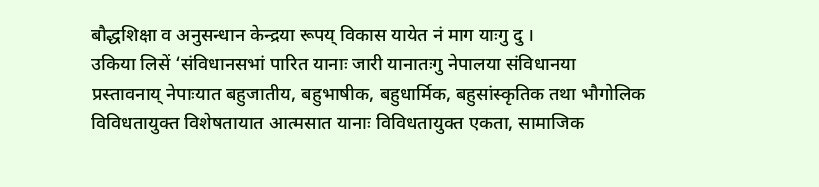बौद्धशिक्षा व अनुसन्धान केन्द्रया रूपय् विकास यायेत नं माग याःगु दु ।
उकिया लिसें ‘संविधानसभां पारित यानाः जारी यानातःगु नेपालया संविधानया प्रस्तावनाय् नेपाःयात बहुजातीय, बहुभाषीक, बहुधार्मिक, बहुसांस्कृतिक तथा भौगोलिक विविधतायुक्त विशेषतायात आत्मसात यानाः विविधतायुक्त एकता, सामाजिक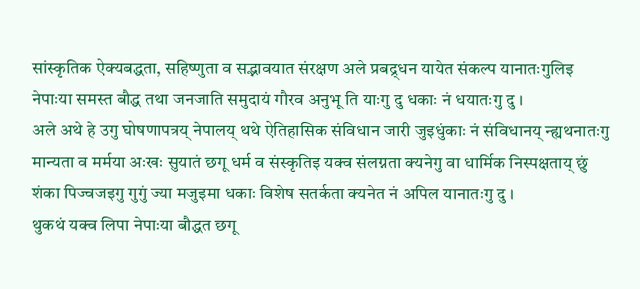सांस्कृतिक ऐक्यबद्धता, सहिष्णुता व सद्भावयात संरक्षण अले प्रबद्र्धन यायेत संकल्प यानातःगुलिइ नेपाःया समस्त बौद्ध तथा जनजाति समुदायं गौरव अनुभू ति याःगु दु धकाः नं धयातःगु दु ।
अले अथे हे उगु घोषणापत्रय् नेपालय् थथे ऐतिहासिक संविधान जारी जुइधुंकाः नं संविधानय् न्ह्यथनातःगु मान्यता व मर्मया अःखः सुयातं छगू धर्म व संस्कृतिइ यक्व संलग्नता क्यनेगु वा धार्मिक निस्पक्षताय् छुं शंका पिज्वजइगु गुगुं ज्या मजुइमा धकाः विशेष सतर्कता क्यनेत नं अपिल यानातःगु दु ।
थुकथं यक्व लिपा नेपाःया बौद्धत छगू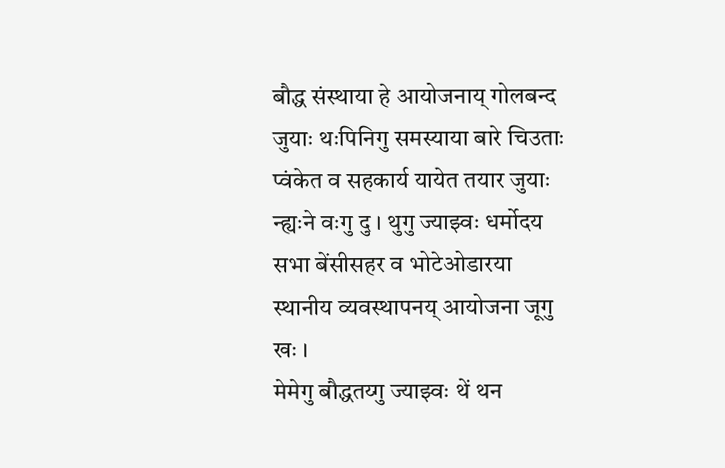बौद्ध संस्थाया हे आयोजनाय् गोलबन्द जुयाः थःपिनिगु समस्याया बारे चिउताः प्वंकेत व सहकार्य यायेत तयार जुयाः न्ह्यःने वःगु दु । थुगु ज्याझ्वः धर्मोदय सभा बेंसीसहर व भोटेओडारया स्थानीय व्यवस्थापनय् आयोजना जूगु खः ।
मेमेगु बौद्धतय्गु ज्याझ्वः थें थन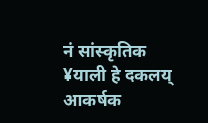नं सांस्कृतिक ¥याली हे दकलय् आकर्षक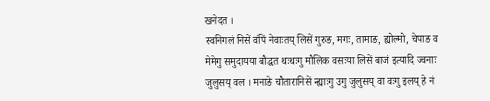खनेदत ।
स्वनिगलं निसें वंपिं नेवाःतय् लिसें गुरुङ, मगः, तामाङ, ह्योल्मो, चेपाङ व मेमेगु समुदायया बौद्धत थःथःगु मौलिक वसःया लिसें बाजं इत्यादि ज्वनाः जुलुसय् वल । मनाङे चौतारानिसें न्ह्याःगु उगु जुलुसय् वा वःगु इलय् हे नं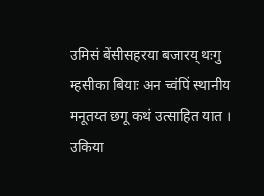उमिसं बेंसीसहरया बजारय् थःगु म्हसीका बियाः अन च्वंपिं स्थानीय मनूतय्त छगू कथं उत्साहित यात ।
उकिया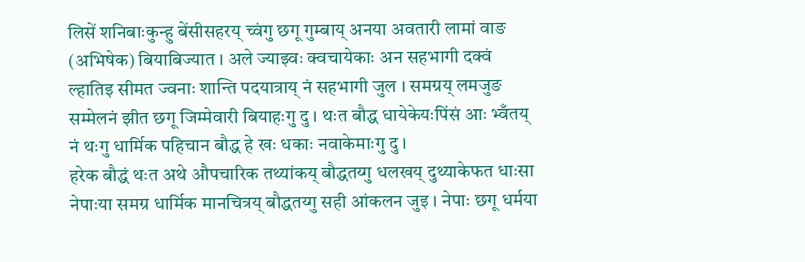लिसें शनिबाःकुन्हु बेंसीसहरय् च्वंगु छगू गुम्बाय् अनया अवतारी लामां वाङ (अभिषेक) बियाबिज्यात । अले ज्याझ्वः क्वचायेकाः अन सहभागी दक्वं ल्हातिइ सीमत ज्वनाः शान्ति पदयात्राय् नं सहभागी जुल । समग्रय् लमजुङ सम्मेलनं झीत छगू जिम्मेवारी बियाहःगु दु । थःत बौद्ध धायेकेयःपिंसं आः भ्वँतय् नं थःगु धार्मिक पहिचान बौद्ध हे खः धकाः नवाकेमाःगु दु ।
हरेक बौद्धं थःत अथे औपचारिक तथ्यांकय् बौद्धतय्गु धलखय् दुथ्याकेफत धाःसा नेपाःया समग्र धार्मिक मानचित्रय् बौद्धतय्गु सही आंकलन जुइ । नेपाः छगू धर्मया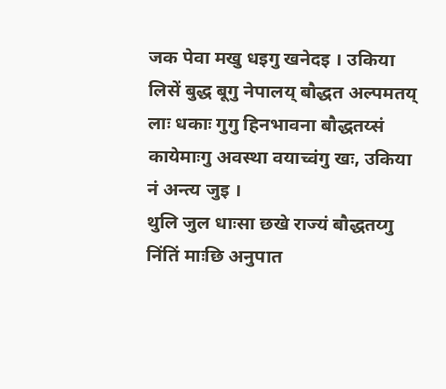जक पेवा मखु धइगु खनेदइ । उकिया लिसें बुद्ध बूगु नेपालय् बौद्धत अल्पमतय् लाः धकाः गुगु हिनभावना बौद्धतय्सं कायेमाःगु अवस्था वयाच्वंगु खः, उकिया नं अन्त्य जुइ ।
थुलि जुल धाःसा छखे राज्यं बौद्धतय्गु निंतिं माःछि अनुपात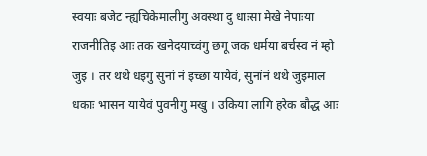स्वयाः बजेट न्ह्यचिकेमालीगु अवस्था दु धाःसा मेखे नेपाःया राजनीतिइ आः तक खनेदयाच्वंगु छगू जक धर्मया बर्चस्व नं म्हो जुइ । तर थथे धइगु सुनां नं इच्छा यायेवं, सुनांनं थथे जुइमाल धकाः भासन यायेवं पुवनीगु मखु । उकिया लागि हरेक बौद्ध आः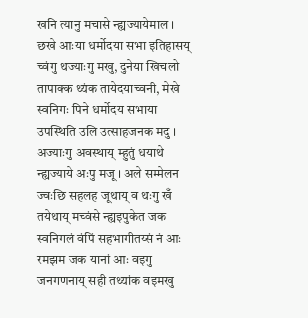खनि त्यानु मचासे न्ह्यज्यायेमाल ।
छखे आःया धर्मोदया सभा इतिहासय् च्वंगु थज्याःगु मखु, दुनेया खिचलो तापाक्क थ्यंक तायेदयाच्वनी, मेखे स्वनिगः पिने धर्मोदय सभाया उपस्थिति उलि उत्साहजनक मदु । अज्याःगु अवस्थाय् म्हुतुं धयाथे न्ह्यज्याये अःपु मजू । अले सम्मेलन ज्वःछि सहलह जूथाय् व थःगु खँ तयेथाय् मच्वंसे न्ह्यइपुकेत जक स्वनिगलं वंपिं सहभागीतय्सं नं आः रमझम जक यानां आः वइगु जनगणनाय् सही तथ्यांक वइमखु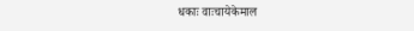धकाः वाःचायेकेमाल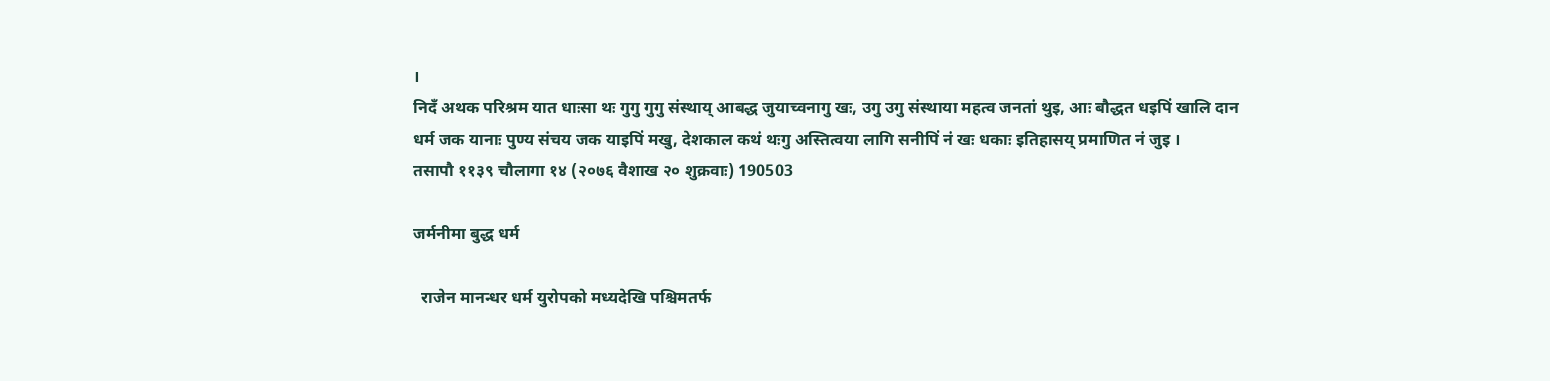।
निदँ अथक परिश्रम यात धाःसा थः गुगु गुगु संस्थाय् आबद्ध जुयाच्वनागु खः, उगु उगु संस्थाया महत्व जनतां थुइ, आः बौद्धत धइपिं खालि दान धर्म जक यानाः पुण्य संचय जक याइपिं मखु, देशकाल कथं थःगु अस्तित्वया लागि सनीपिं नं खः धकाः इतिहासय् प्रमाणित नं जुइ ।
तसापौ ११३९ चौलागा १४ (२०७६ वैशाख २० शुक्रवाः) 190503

जर्मनीमा बुद्ध धर्म

  राजेन मानन्धर धर्म युरोपको मध्यदेखि पश्चिमतर्फ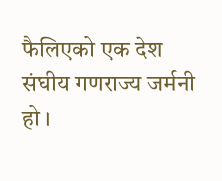फैलिएको एक देश संघीय गणराज्य जर्मनी हो ।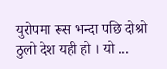युरोपमा रूस भन्दा पछि दोश्रो ठुलो देश यही हो । यो ...